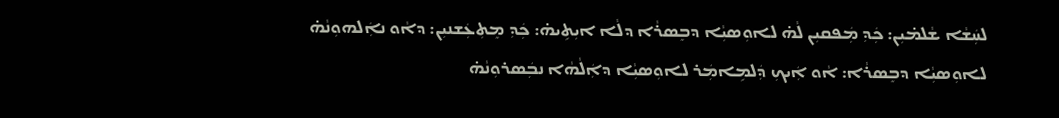ܠܚܲܫܵܐ ܫܵܠܡ̇ܝܼܢ: ܟܲܕܼ ܡܲܦܩܝܼܢ ܠܵܗ̇ ܠܐܘܼܤܝܼܵܐ ܕܒܸܤܪܵܐ ܕܠܵܐ ܐܝܼܬܹܝܗ̇: ܟܲܕܼ ܡܸܬܼܥܲܫܢܝܼܢ: ܕܐܵܘ ܢܐܲܠܗܘܼܢܵܗ̇ ܠܐܘܼܤܝܼܵܐ ܕܒܸܤܪܵܐ: ܐܵܘ ܐܲܝܟܼ ܕܲܠܡܹܐܡܲܪ ܠܐܘܼܤܝܼܵܐ ܕܐܲܠܵܗܵܐ ܢܒܲܤܪܘܼܢܵܗ̇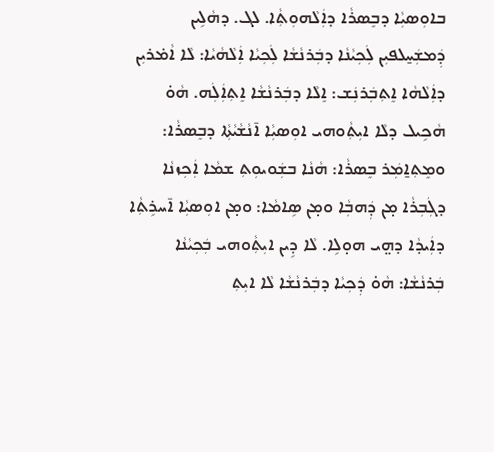ܒܐܘܼܤܝܼܵܐ ܕܒܸܤܪܵܐ ܕܐܲܠܵܗܘܼܬܼܵܐ. ܠܓ. ܕܗܵܠܹܝܢ ܕܲܡܫܲܚ̱ܠܦܝܼܢ ܠܲܟܼܝܵܢܵܐ ܕܒܲܪܢܵܫܵܐ ܠܲܟܼܝܵܐ ܐܲܠܵܗܵܝܵܐ: ܠܵܐ ܐܵܡ̇ܪܝܼܢ ܕܐܲܠܵܗܵܐ ܐܸܬܼܒܲܪܢܲܫ: ܐܸܠܵܐ ܕܒܲܪܢܵܫܵܐ ܐܸܬܼܐܲܠܲܗ. ܗܵܘ̇ ܗܵܟܹܝܠ ܕܠܵܐ ܐܝܼܬܼܵܘܗܝ ܐܘܼܤܝܼܵܐ ܐ̄ܢܵܫܵܝܵܬܼܵܐ ܕܒܸܤܪܵܐ: ܘܡܸܬܼܐ̱ܡܲܪ ܒܸܤܪܵܐ: ܗܵܢܵܐ ܒܫܲܘܝܘܼܬܼ ܫܡܵܐ ܐܲܟܼܙܢܵܐ ܕܓܲܒܼܪܵܐ ܡ̣ܢ ܕܲܗܒܼܵܐ ܘܡ̣ܢ ܤܹܐܡܵܐ: ܘܡ̣ܢ ܐܘܼܤܝܼܵܐ ܐ̄ܚܪܹܬܼܵܐ ܕܐܲܝܕܵܐ ܕܗ̤ܝ ܗܘ̣ܠܹܐ. ܠܵܐ ܕܹܝܢ ܐܝܼܬܼܵܘܗܝ ܒܲܟܼܝܵܢܵܐ ܒܲܪܢܵܫܵܐ: ܗܵܘ̇ ܕܲܟܼܝܵܐ ܕܒܲܪܢܵܫܵܐ ܠܵܐ ܐܝܼܬܼ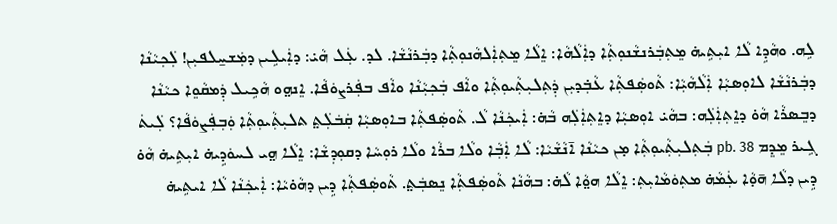ܠܹܗ. ܘܗܵܕܹܐ ܠܵܐ ܐܝܼܬܹܝܗ̇ ܡܸܬܼܒܲܪܢܫܵܢܘܼܬܼܵܐ ܕܐܲܠܵܗܵܐ: ܐܸܠܵܐ ܡܸܬܼܐܲܠܗܵܢܘܼܬܼܵܐ ܕܒܲܪܢܵܫܵܐ. ܠܕ. ܥܲܠ ܗܵܝ̇: ܕܐܲܝܠܹܝܢ ܕܡܲܫܚ̱ܠܦܝܼܢ! ܠܲܟܼܝܵܢܵܐ ܕܒܲܪܢܵܫܵܐ ܠܐܘܼܤܝܼܵܐ ܐܲܠܵܗܵܝܼܵܐ: ܬܵܘܤܲܦܬܼܵܐ ܥܵܒܼ̇ܕܝܼܢ ܕܲܬܼܠܝܼܬܼܵܝܘܼܬܼܵܐ ܘܐܵܦ ܒܲܟܼܝܼܵܢܵܐ ܘܐܵܦ ܒܦܲܪܨܘܿܦܵܐ. ܐܸܢܗ̤ܘ ܗܵܟܹܝܠ ܕܲܡܩܵܘܸܐ ܟܝܵܢܵܐ ܕܒܸܤܪܵܐ ܗܵܘ̇ ܕܐܸܬܼܐܲܠܲܗ: ܒܗܵܝ̇ ܐܘܼܤܝܼܵܐ ܕܐܸܬܼܐܲܠܲܗ ܒܵܗ̇: ܐܲܝܟܲܢܵܐ ܠܵ. ܬܵܘܤܲܦܬܼܵܐ ܒܐܘܼܤܝܼܵܐ ܩܲܒܿܠܲܬ̤ ܬܠܝܼܬܼܵܝܘܼܬܼܵܐ ܘܲܒܼܦܲܨܘܿܦܵܐ؟ ܠܲܝܬܿ ܓܹܝܪ ܡܸܕܸܡ pb. 38 ܒܲܬܼܠܝܼܬܼܵܝܘܼܬܼܵܐ ܡ̣ܢ ܟܝܵܢܵܐ ܐ̄ܢܵܫܵܝܵܐ: ܠܵܐ ܐܲܒܼܵܐ ܘܠܵܐ ܒܪܵܐ ܘܠܵܐ ܪܘܼܚܵܐ ܕܩܘܼܕܼܫܵܐ: ܐܸܠܵܐ ܗ̤ܝ ܠܚܘܿܕܹܝܗ̇ ܐܝܼܬܹܝܗ̇ ܗܵܘ̇ ܕܹܝܢ ܕܠܵܐ ܗ̄ܘ̣ܵܐ ܥܲܡܵܗ̇ ܡܬܼܘܿܡܵܐܝܼܬܼ: ܐܸܠܵܐ ܗܘ̤ܵܐ ܠܵܗ̇: ܒܗܵܢܵܐ ܬܵܘܤܲܦܬܼܵܐ ܢܸܤܒܲܬ̤. ܬܵܘܤܲܦܬܼܵܐ ܕܹܝܢ ܕܗܵܘ̇ܝܵܐ: ܐܲܝܟܲܢܵܐ ܠܵܐ ܐܝܬܹܝܗ̇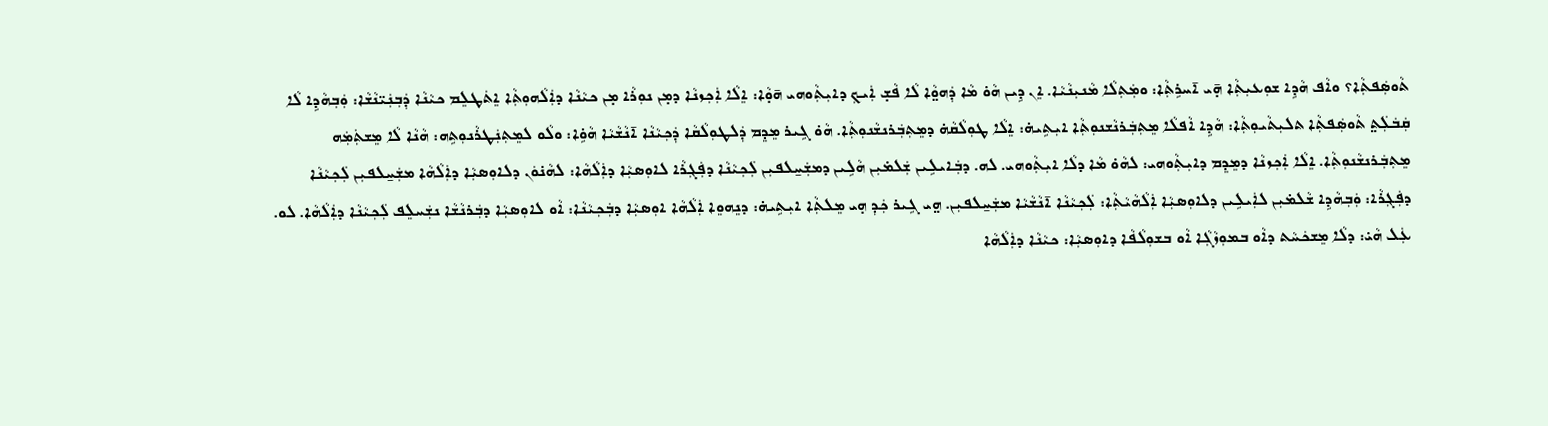ܬܵܘܤܲܦܬܼܵܐ؟ ܘܐܵܦ ܗܵܕܹܐ ܫܘܼܥܝܼܬܼܵܐ ܗ̣̄ܝ ܐ̄ܚܪܹܬܼܵܐ: ܘܡܲܬܼܠܵܐ ܡܵܢܝܼܢܵܝܵܐ. ܐܸܢ ܕܹܝܢ ܗܵܘ̇ ܡܵܐ ܕܲܗܘ̤ܵܐ ܠܵܐ ܦܵܫ̣ ܐܲܝܟܼ ܕܐܝܼܬܼܵܘܗܝ ܗ̄ܘ̣ܵܐ: ܐܸܠܵܐ ܐܲܟܼܙܢܵܐ ܕܡ̣ܢ ܢܘܼܪܵܐ ܡ̣ܢ ܟܝܵܢܵܐ ܕܐܲܠܵܗܘܼܬܼܵܐ ܐܸܬܿܛܠܸܡ ܟܝܵܢܵܐ ܕܲܒܼܢܲܝ̈ܢܵܫܵܐ: ܘܲܒܼܗܵܕܹܐ ܠܵܐ ܩܲܒܿܠܲܬ̤ ܬܵܘܤܲܦܬܼܵܐ ܬܠܝܼܬܵܝܘܼܬܼܵܐ: ܗܵܕܹܐ ܐܵܦܠܵܐ ܡܸܬܼܒܲܪܢܵܫܢܘܼܬܼܵܐ ܐܝܼܬܹܝܗ̇: ܐܸܠܵܐ ܛܘܼܠܵܩܵܗ̇ ܕܡܸܬܼܒܲܪܢܫܵܢܘܼܬܼܵܐ. ܗܵܘ̇ ܓܹܝܪ ܡܸܕܸܡ ܕܲܠܛܘܼܠܵܩܵܐ ܕܲܟܼܝܵܢܵܐ ܐ̄ܢܵܫܵܝܵܐ ܗܵܘܹ̇ܐ: ܘܠܵܘ ܠܡܸܬܼܢܲܛܪܵܢܘܼܬܹܗ: ܗܵܢܵܐ ܠܵܐ ܡܸܫܬܲܡܲܗ ܡܸܬܼܒܲܪܢܫܵܢܘܼܬܼܵܐ. ܐܸܠܵܐ ܐܲܟܼܙܢܵܐ ܕܡܸܕܸܡ ܕܐܝܼܬܼܵܘܗܝ: ܠܗܵܘ̇ ܡܵܐ ܕܠܵܐ ܐܝܼܬܼܵܘܗܝ. ܠܗ. ܕܒܲܐܝܠܹܝܢ ܫܲܠܡ̇ܝܼܢ ܗܵܠܹܝܢ ܕܡܫܲܚ̱ܠܦܝܼܢ ܠܲܟܼܝܵܢܵܐ ܕܦܲܓܼܪܵܐ ܠܐܘܼܤܝܼܵܐ ܕܐܲܠܵܗܵܐ: ܠܗܵܢ̇ܘܿܢ ܕܠܐܘܼܤܝܼܵܐ ܕܐܲܠܵܗܵܐ ܡܫܲܚ̱ܠܦܝܼܢ ܠܲܟܼܝܵܢܵܐ ܕܦܲܓܼܪܵܐ: ܘܲܒܼܗܵܕܹܐ ܫܵܠܡ̇ܝܼܢ ܠܐܲܝܠܹܝܢ ܕܠܐܘܼܤܝܼܵܐ ܐܲܠܵܗܵܝܵܬܼܵܐ: ܠܲܟܼܝܵܢܵܐ ܐ̄ܢܵܫܵܝܵܐ ܡܫܲܚ̱ܠܦܝܼܢ. ܗ̤ܝ ܓܹܝܪ ܟܲܕܼ ܗ̣ܝ ܡܸܠܬܼܵܐ ܐܝܼܬܹܝܗ̇: ܕܢܸܗܘܸܐ ܐܲܠܵܗܵܐ ܐܘܼܤܝܼܵܐ ܕܒܲܟܼܝܵܢܵܐ: ܐܵܘ ܠܐܘܼܤܝܼܵܐ ܕܒܲܪܢܵܫܵܐ ܢܫܲܚܠܸܦ ܠܲܟܼܝܵܢܵܐ ܕܐܲܠܵܗܵܐ. ܠܘ. ܥܲܠ ܗܵܝ̇: ܕܠܵܐ ܡܸܫܟܿܚܵܬ ܕܐܵܘ ܒܡܘܼܙܵܓܼܵܐ ܐܵܘ ܒܫܘܼܠܵܦܵܐ ܕܐܘܼܤܝܼܵܐ: ܟܝܵܢܵܐ ܕܐܲܠܵܗܵܐ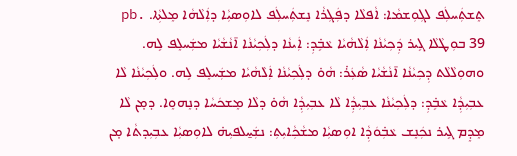ܬܸܫܬܲܚܠܲܦ ܠܓܼܘܼܫܡܵܐ: ܐܵܦܠܵܐ ܕܦܲܓܼܪܵܐ ܢܸܫܬܲܚܠܲܦ ܠܐܘܼܤܝܼܵܐ ܕܐܲܠܵܗܵܐ ܡܸܠܬܼܵܐ. pb. 39 ܒܘܼܛܵܠܵܐ ܓܹܝܪ ܕܲܟܼܝܵܢܵܐ ܐܲܠܵܗܵܝܵܐ ܥܵܒܹ̇ܕܼ: ܐܲܝܢܵܐ ܕܠܲܟܼܝܵܢܵܐ ܐ̄ܢܵܫܵܝܵܐ ܡܫܲܚܠܸܦ ܠܹܗ. ܘܗܘܼܠܵܠܵܬ ܕܼܟܼܝܵܢܵܐ ܐ̄ܢܵܫܵܝܵܐ ܤܵܥܲܪ̇: ܗܵܘ̇ ܕܠܲܟܼܝܵܢܵܐ ܐܲܠܵܗܵܝܵܐ ܡܫܲܚܠܸܦ ܠܹܗ. ܘܠܲܟܼܝܵܢܵܐ ܠܵܐ ܥܒܼܝܼܕܼܵܐ ܥܵܒܹ̇ܕܼ: ܕܠܲܟܼܝܵܢܵܐ ܥܒܼܝܼܕܼܵܐ ܠܵܐ ܥܒܼܝܼܕܼܵܐ ܗܵܘ̇ ܕܠܵܐ ܡܸܫܟܿܚܵܐ ܕܢܸܗܘܸܐ. ܕܡ̣ܢ ܠܵܐ ܡܸܕܸܡ ܓܹܝܪ ܢܟܲܢܸܫ ܥܵܒܼ̇ܘܿܕܼܵܐ ܐܘܼܤܝܼܵܐ ܡܫܵܟܼܵܐܝܼܬܼ: ܢܫܲܚ̱ܠܦܝܼܗ̇ ܠܐܘܼܤܝܼܵܐ ܥܒܼܝܼܕܬܵܐ ܡ̣ܢ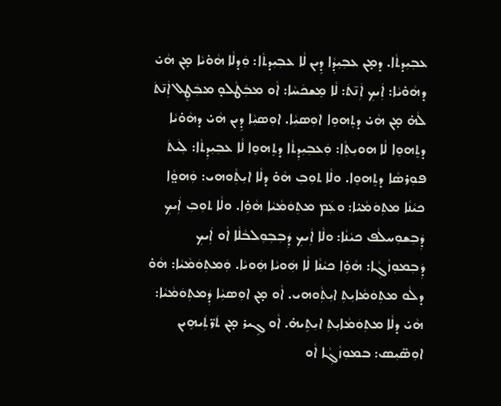ܥܒܼܝܼܕܬܵܐ. ܕܡ̣ܢ ܥܒܼܝܼܕܼܵܐ ܕܹܝܢ ܠܵܐ ܥܒܼܝܼܕܬܵܐ: ܘܲܕܠܵܐ ܗܵܘ̇ܝܵܐ ܡ̣ܢ ܗܵܝ̇ ܕܗܵܘ̇ܝܵܐ: ܐܲܝܟܼ ܐܲܢ̄ܬܿ: ܠܵܐ ܡܸܫܟܿܚܵܐ: ܐܵܘ ܡܒܲܛܵܠܘ̣ ܡܒܲܛܸܠ ܐܲܢ̄ܬܿ ܠܵܗ̇ ܡ̣ܢ ܗܵܝ̇ ܕܬܸܗܘܸܐ ܐܘܼܤܝܼܵܐ. ܐܘܼܤܝܼܵܐ ܕܹܝܢ ܗܵܝ̇ ܕܗܵܘ̇ܝܵܐ ܕܬܸܗܘܸܐ ܠܵܐ ܗܘܝܼܬܼܵܐ: ܘܲܥܒܼܝܼܕܼܬܵܐ ܕܬܸܗܘܸܐ ܠܵܐ ܥܒܼܝܼܕܼܬܵܐ: ܠܲܝܬܿ ܦܘܼܪܤܵܐ ܕܬܸܗܘܸܐ. ܘܠܵܐ ܬܘܼܒܼ ܗܵܘ̇ ܕܠܵܐ ܐܝܼܬܼܵܘܗܝ: ܘܲܗܘ̤ܵܐ ܟܝܵܢܵܐ ܡܬܼܘܿܡܵܝ̇ܐ: ܘܥܲܡ ܡܬܼܘܿܡܵܝܵܐ ܗܵܘܹ̇ܐ. ܘܠܵܐ ܬܘܼܒܼ ܐܲܝܟܼ ܕܲܒܼܫܘܼܚܠܵܦ ܟܝܵܢܵܐ: ܘܠܵܐ ܐܲܝܟܼ ܕܲܒܼܒܼܘܼܠܒܵܠܵܐ ܐܵܘ ܐܲܝܟܼ ܕܲܒܼܡܘܼܙܵܓܼܵܐ: ܗܵܘܹ̇ܐ ܟܝܵܢܵܐ ܠܵܐ ܗܲܘܝܵܐ ܗܲܘܝܵܐ. ܘܲܡܬܼܘܿܡܵܝܵܐ: ܗܵܘ̇ ܕܠܵܘ ܡܬܼܘܿܡܵܐܝܼܬܼ ܐܝܼܬܼܵܘܗܝ. ܐܵܘ ܡ̣ܢ ܐܘܼܤܝܼܵܐ ܕܲܡܬܼܘܿܡܵܝܵܐ: ܗܵܝ̇ ܕܠܵܐ ܡܬܼܘܿܡܵܐܝܼܬܼ ܐܝܼܬܹܝܗ̇. ܐܵܘ ܓܹܝܪ ܡ̣ܢ ܬܿܪ̈ܬܲܝܗܹܝܢ ܐܘܼܤ̈ܝܼܣ: ܒܡܘܼܙܵܓܼܵܐ ܐܵܘ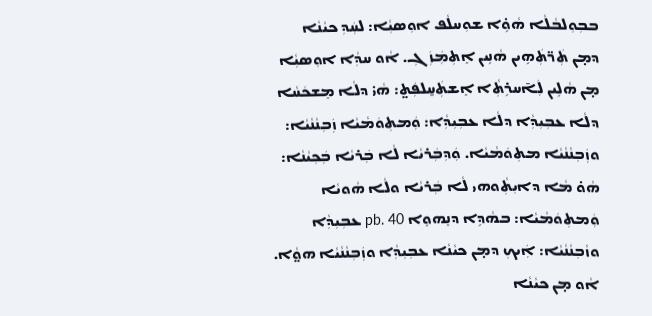ܒܒܼܘܼܠܒܵܠܵܐ ܗܵܘܹ̇ܐ ܫܘܼܚܠܵܦ ܐܘܼܤܝܼܵܐ: ܠܚܲܕܼ ܟܝܵܢܵܐ ܕܡ̣ܢ ܬܲܪ̈ܬܲܗܹܝܢ ܗܵܢܹܝܢ ܐܸܬܼܡܲܙܲܓܼ. ܐܵܘ ܚܕܼܵܐ ܐܘܼܤܝܼܵܐ ܡ̣ܢ ܗܵܠܹܝܢ ܠܲܐ̄ܚܪܹܬܼܵܐ ܐܸܫܬܲܚ̱ܠܦܲܬ̤: ܗܵܝ̇ ܕܠܵܐ ܡܸܫܟܿܚܵܐ ܕܠܵܐ ܥܒܼܝܼܕܼܵܐ ܕܠܵܐ ܥܒܼܝܼܕܼܵܐ: ܘܲܡܬܼܘܿܡܵܝܵܐ ܙܲܒܼܢܵܢܵܝܵܐ: ܘܙܲܒܼܢܵܢܵܝܵܐ ܡܬܼܘܿܡܵܝܵܐ. ܘܲܕܼܒܲܪܝܵܐ ܠܵܐ ܒܲܪܝܵܐ ܒܲܟܼܝܵܢܵܐ: ܗܵܘ̇ ܡܵܐ ܕܐܝܼܬܼܵܘܗܝ ܠܵܐ ܒܲܪܝܵܐ ܘܠܵܐ ܗܵܘܝܵܐ ܘܲܡܬܼܘܿܡܵܝܵܐ: ܒܗܵܕܹܐ ܕܢܸܗܘܸܐ pb. 40 ܥܒܼܝܼܕܼܵܐ ܘܙܵܒܼܢܵܢܵܝܵܐ: ܐܲܝܟܼ ܕܡ̣ܢ ܟܝܵܢܵܐ ܥܒܼܝܼܕܼܵܐ ܘܙܲܒܼܢܵܢܵܝܵܐ ܗܘ̤ܵܐ. ܐܵܘ ܡ̣ܢ ܟܝܵܢܵܐ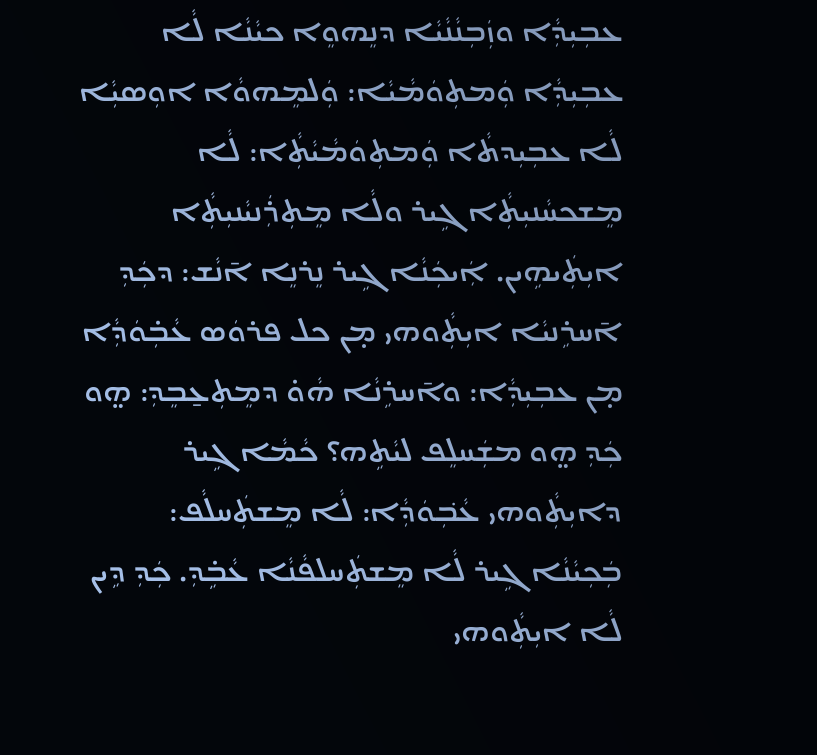ܥܒܼܝܼܕܼܵܐ ܘܙܲܒܼܢܵܢܵܝܵܐ ܕܢܸܗܘܸܐ ܟܝܵܢܵܐ ܠܵܐ ܥܒܼܝܼܕܼܵܐ ܘܲܡܬܼܘܿܡܵܝܵܐ: ܘܲܠܡܸܗܘܵܐ ܐܘܼܤܝܼܵܐ ܠܵܐ ܥܒܼܝܼܕܬܵܐ ܘܲܡܬܼܘܿܡܵܝܵܬܼܵܐ: ܠܵܐ ܡܸܫܟܚܵܢܝܼܬܼܵܐ ܓܹܝܪ ܘܠܵܐ ܡܸܬܼܪܲܢܝܵܢܝܼܬܼܵܐ ܐܝܼܬܲܝܗܹܝܢ. ܐܲܝܟܲܢܵܐ ܓܹܝܪ ܢܸܪܢܸܐ ܐ̄ܢܵܫ: ܕܟܲܕܼ ܐ̄ܚܪܹܢܝܵܐ ܐܝܼܬܼܵܘܗܝ ܡ̣ܢ ܟܠ ܦܪܘܿܣ ܥܵܒܼ̇ܘܿܕܼܵܐ ܡ̣ܢ ܥܒܼܝܼܕܼܵܐ: ܘܐ̄ܚܪܹܢܵܐ ܗܵܘ̇ ܕܡܸܬܼܥ̱ܒܸܕܼ: ܗ̤ܘ ܟܲܕܼ ܗ̤ܘ ܡܫܲܚܠܸܦ ܠܝܵܬܹܗ؟ ܟܵܡܵܐ ܓܹܝܪ ܕܐܝܼܬܼܵܘܗܝ ܥܵܒܼ݁ܘܿܕܼܵܐ: ܠܵܐ ܡܸܫܬܲܚܠܵܦ: ܒܲܟܼܝܵܢܵܐ ܓܹܝܪ ܠܵܐ ܡܸܫܬܲܚܠܦܵܢܵܐ ܥܵܒܹ̇ܕܼ. ܟܲܕܼ ܕܹܝܢ ܠܵܐ ܐܝܼܬܼܵܘܗܝ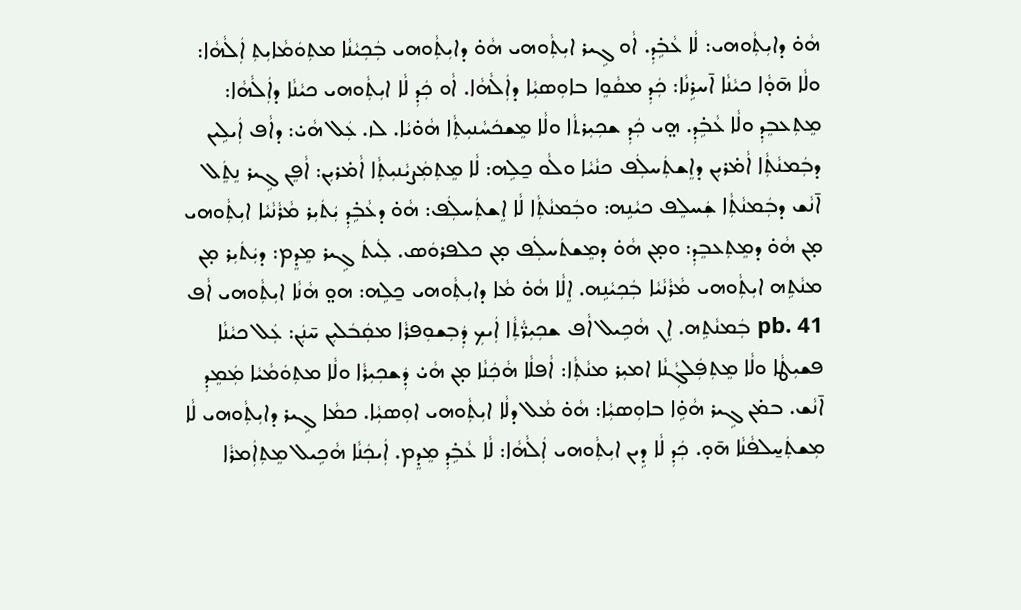ܗܵܘ̇ ܕܐܝܼܬܼܵܘܗܝ: ܠܵܐ ܥܵܒܹ̇ܕܼ. ܐܵܘ ܓܹܝܪ ܐܝܼܬܼܵܘܗܝ ܗܵܘ̇ ܕܐܝܼܬܼܵܘܗܝ ܒܲܟܼܝܵܢܵܐ ܡܬܼܘܿܡܵܐܝܼܬܼ ܐܲܠܵܗܵܐ: ܘܠܵܐ ܗ̄ܘ̣ܵܐ ܟܝܵܢܵܐ ܐ̄ܚܪܹܢܵܐ: ܟܲܕܼ ܡܩܵܘܸܐ ܒܐܘܼܤܝܼܵܐ ܕܐܲܠܵܗܵܐ. ܐܵܘ ܟܲܕܼ ܠܵܐ ܐܝܼܬܼܵܘܗܝ ܟܝܵܢܵܐ ܕܐܲܠܵܗܵܐ: ܡܸܬܼܥܒܸܕܼ ܘܠܵܐ ܥܵܒܹ̇ܕܼ. ܗ̤ܝ ܟܲܕܼ ܫܟܼܝܼܪܬܵܐ ܘܠܵܐ ܡܸܫܟܿܚܵܢܝܼܬܼܵܐ ܗܵܘ̇ܝܵܐ. ܠܙ. ܥܲܠ ܗܵܝ̇: ܕܐܵܦ ܐܲܝܠܹܝܢ ܕܒܲܡܢܵܬܼܵܐ ܐܵܡ̇ܪܝܼܢ ܕܐܸܫܬܲܚܠܲܦ ܟܢܵܝܵܐ ܘܠܵܘ ܟ̱ܠܹܗ: ܠܵܐ ܡܸܬܼܡܲܨܝܵܢܝܼܬܼܵܐ ܐܵܡ̇ܪܝܼܢ: ܐܵܦܸܢ ܓܹܝܪ ܢܸܬܸܿܠ ܐ̄ܢܵܫ ܕܒܲܡܢܵܬܼܵܐ ܫܲܚܠܸܦ ܟܝܵܢܹܗ: ܘܒܲܡܢܵܬܼܵܐ ܠܵܐ ܐܸܫܬܲܚܠܲܦ: ܗܵܘ̇ ܕܥܵܒܹ̇ܕܼ ܝܲܬܿܝܼܪ ܡܵܪܵܢܵܝܵܐ ܐܝܼܬܼܵܘܗܝ ܡ̣ܢ ܗܵܘ̇ ܕܡܸܬܼܥܒܸܕܼ: ܘܡ̣ܢ ܗܵܘ̇ ܕܡܸܫܬܿܚܠܲܦ ܡ̣ܢ ܟܠܦܪܘܿܣ. ܠܲܝܬܿ ܓܹܝܪ ܡܸܕܸܡ: ܕܝܲܬܿܝܼܪ ܡ̣ܢ ܡܢܵܬܹܗ ܐܝܼܬܼܵܘܗܝ ܡܵܪܵܢܵܝܵܐ ܒܲܟܼܝܵܢܹܗ. ܐܸܠܵܐ ܗܵܘ̇ ܡܵܐ ܕܐܝܼܬܼܵܘܗܝ ܟ̱ܠܹܗ: ܗܘ̤ ܗܵܢܵܐ ܐܝܼܬܼܵܘܗܝ ܐܵܦ pb. 41 ܒܲܡܢܵܬܹܗ. ܐܸܢ ܗܵܟܹܝܠ ܐܵܦ ܫܟܼܝܼܪ̈ܵܬܼܵܐ ܐܲܝܟܼ ܕܲܒܼܫܘܼܦܪܵܐ ܡܩܲܒܿܠܝܼܢ ܚ̄ܢܲܢ: ܥܲܠ ܟܝܵܢܵܐ ܦܫܝܼܛܵܐ ܘܠܵܐ ܡܸܬܼܦܲܠܓܼܵܢܵܐ ܐܡܝܼܪ ܡܢܵܬܼܵܐ: ܐܵܦܠܵܐ ܗܵܟܲܢܵܐ ܡ̣ܢ ܗܵܝ̇ ܕܲܫܟܼܝܼܪܵܐ ܘܠܵܐ ܡܬܼܘܿܡܵܝܵܐ ܡܲܡܸܕܼ ܐ̄ܢܵܫ. ܒܡ̇ܢ ܓܹܝܪ ܗܵܘܹ̇ܐ ܒܐܘܼܤܝܼܵܐ: ܗܵܘ̇ ܡܵܠ ܕܠܵܐ ܐܝܼܬܼܵܘܗܝ ܐܘܼܤܝܼܵܐ. ܟܡܵܐ ܓܹܝܪ ܕܐܝܼܬܼܵܘܗܝ ܠܵܐ ܡܼܫܬܲܚ̱ܠܦܵܢܵܐ ܗ̄ܘ̣. ܟܲܕܼ ܠܵܐ ܕܹܝܢ ܐܝܼܬܼܵܘܗܝ ܐܲܠܵܗܵܐ: ܠܵܐ ܥܵܒܹ̇ܕܼ ܡܸܕܸܡ. ܐܲܝܟܲܢܵܐ ܗܵܟܹܝܠ ܡܸܬܼܐܲܡܪܵܐ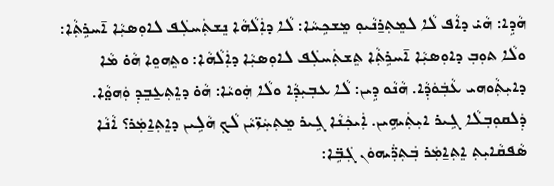ܗܵܕܹܐ: ܗܵܝ̇ ܕܐܵܦ ܠܵܐ ܠܡܸܬܼܪ̱ܢܵܝܘܼ ܡܸܫܟܹܚܵܐ: ܠܵܐ ܕܐܲܠܵܗܵܐ ܢܸܫܬܲܚܠܲܦ ܠܐܘܼܤܝܼܵܐ ܐ̄ܚܪܹܬܼܵܐ: ܘܠܵܐ ܬܘܼܒܼ ܕܐܘܼܤܝܼܵܐ ܐ̄ܚܪܹܬܼܵܐ ܬܸܫܬܲܚܠܲܦ ܠܐܘܼܤܝܼܵܐ ܕܐܲܠܵܗܵܐ: ܘܬܸܗܘܸܐ ܗܵܘ̇ ܡܵܐ ܕܐܝܼܬܼܵܘܗܝ ܥܵܒܲܘܿܕܼܵܐ. ܗܵܢܵܘ ܕܹܝܢ: ܠܵܐ ܥܒܼܝܼܕܼܵܐ ܘܠܵܐ ܗܲܘܝܵܐ: ܗܵܘ̇ ܕܐܸܬܼܥ̱ܒܸܕܼ ܘܲܗܘ̤ܵܐ. ܕܲܠܩܘܼܒܼܠܵܐ ܓܹܝܪ ܐܝܼܬܲܝܗܹܝܢ. ܐܲܝܟܲܢܵܐ ܓܹܝܪ ܡܸܬܼܚܲܙ̈ܝܵܢ ܠܵܟܼ ܗܵܠܹܝܢ ܕܐܸܬܼܐ̱ܡܲܪ؟ ܐܵܢܵܐ ܤܵܦܩܵܐܝܼܬܼ ܐܸܬܼܐ̱ܡܲܪ ܒܲܬܼܪ̈ܲܝܗܘܿܢ ܓܲܒܹ̈ܐ: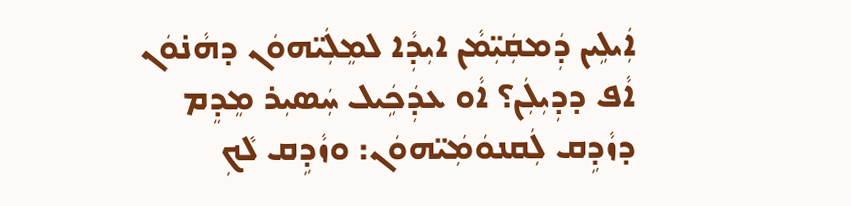ܐܲܝܠܹܝܢ ܕܲܡܩܲܝܼ̈ܡܵܢ ܐܝܼܕܼܵܐ ܠܡܸܠܲܝ̈ܗܘܿܢ ܕܗܵܢ̇ܘܿܢ ܐܵܦ ܕܕܼܝܼܠܲܢ؟ ܐܵܘ ܥܕܲܟܹܿܝܠ ܚܲܤܝܼܪ ܡܸܕܸܡ ܕܙܵܕܹܩ ܠܲܩܢܘܿܡܲܝ̈ܗܘܿܢ: ܘܙܵܕܹܩ ܠܵܟܼ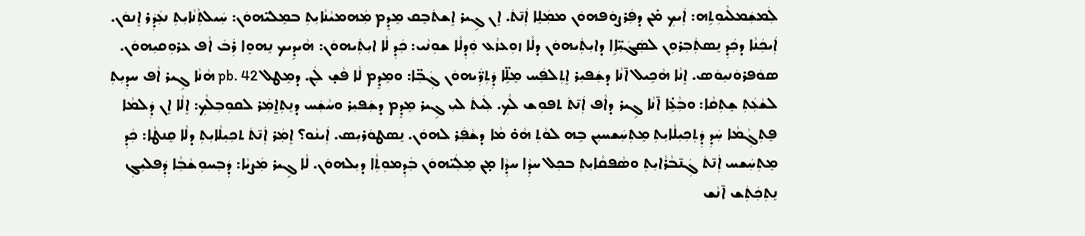ܠܲܡܫܲܡܠܵܝܘܼܬܹܗ: ܐܲܝܟܼ ܡ̇ܢ ܕܦܲܪܨܘܿܦܗܘܿܢ ܡܡܲܠܸܐ ܐܲܢ̄ܬܿ. ܐܸܢ ܓܹܝܪ ܐܸܫܬܿܒܸܩ ܡܸܕܸܡ ܡܲܗܡܝܵܢܵܐܝܼܬܼ ܒܡܸܠܝ̈ܗܘܿܢ: ܚܲܝܠܬܼܵܢܵܐܝܼܬܼ ܢܥܲܕܲܪ ܐܸܢܘܿܢ. ܐܲܝܟܲܢܵܐ ܕܟܲܕܼ ܢܸܤܬܲܒܼܪܘܼܢ ܠܤܲܓܿܝܼ̈ܐܹܐ ܕܐܝܼܬܲܝܗܘܿܢ ܕܠܵܐ ܙܘܼܥܙܵܥ ܘܲܕܼܠܵܐ ܫܘܼܢܵܝ: ܟܲܕܼ ܠܵܐ ܐܝܼܬܲܝܗܘܿܢ: ܗܵܝܕܹܝܟ ܢܸܗܘܸܐ ܪܲܒܿ ܐܵܦ ܥܪܘܼܩܝܼܗܘܿܢ. ܤܘܿܦܪܘܿܢܝܼܘܿܣ. ܐܸܢܵܐ ܗܵܟܹܝܠ ܐ̄ܢܵܐ ܕܫܲܦܝܼܪ ܐܸܬܼܠܦܲܚ ܡܸܠܹ̈ܐ ܕܲܬܼܪ̈ܲܝܗܘܿܢ ܓܲܒܼ̈ܐ: ܘܡܸܕܸܡ ܠܵܐ ܦܵܫ̣ ܠܲܢ. ܕܡܸܛܠ pb. 42 ܗܵܢܵܐ ܓܹܝܪ ܐܵܦ ܚܕܼܝܼܬܼ ܠܫܵܥܲܬܼ ܫܸܬܼܩܵܐ: ܘܒܼܵܥܹ̇ܐ ܐ̄ܢܵܐ ܓܹܝܪ ܕܐܵܦ ܐܲܢ̄ܬܿ ܬܦܘܼܫ ܠܵܟܼ. ܠܲܝܬܿ ܠܝܼ ܓܹܝܪ ܡܸܕܸܡ ܕܫܲܦܝܼܪ ܘܚܵܫܲܚ ܕܢܸܬܼܐ̱ܡܲܪ ܠܩܘܼܒܼܠܵܟܼ: ܐܸܠܵܐ ܐܸܢ ܕܲܠܡܵܐ ܦܸܬܼܓܼܵܡܵܐ ܚܲܕܼ ܕܲܬܼܟܼܝܼܠܵܐܝܼܬܼ ܡܸܬܼܚܲܫܚܝܼܢ ܒܹܗ ܠܘܵܬܼ ܗܵܘ̇ ܡܵܐ ܕܫܵܦܲܪ ܠܗܘܿܢ. ܢܸܤܛܘܿܪܝܼܣ. ܐܲܝܢܵܘ؟ ܐܸܡܲܪ ܐܲܢ̄ܬܿ ܬܟܼܝܼܠܵܐܝܼܬܼ ܕܠܵܐ ܩܸܢܛܵܐ: ܟܲܕܼ ܡܸܬܼܚܲܫܚ ܐܲܢ̄ܬܿ ܓܲܢ̄ܒܵܪܵܐܝܼܬܼ ܘܤܵܦܩܵܐܝܼܬܼ ܒܟܼܠ ܚܕܼܵܐ ܚܕܼܵܐ ܡ̣ܢ ܡܸܠܲܝ̈ܗܘܿܢ ܒܲܕܼܡܘܼܬܼܵܐ ܕܝܼܠܗܘܿܢ. ܠܵܐ ܓܹܝܪ ܡܲܨܝܵܐ: ܕܲܒܼܚܘܼܫܵܒܼܵܐ ܕܲܦܠܝܼܓܼ ܢܸܬܼܟܲܬܲܫ ܐ̄ܢܵܫ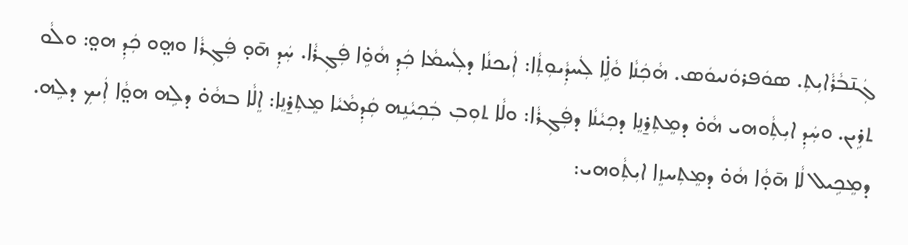ܓܲܢ̄ܒܵܪܵܐܝܼܬܼ. ܤܘܿܦܪܘܿܢܝܘܿܣ. ܗܵܟܲܢܵܐ ܘܵܠܹ̇ܐ ܠܲܚܕܼܵܝܘܼܬܼܵܐ: ܐܲܝܟܢܵܐ ܕܠܲܚܡܵܐ ܟܲܕܼ ܗܵܘܹ̇ܐ ܦܲܓܼܪܵܐ. ܚܲܕܼ ܗ̄ܘ̣ ܦܲܓܼܪܵܐ ܘܗ̤ܘ ܟܲܕܼ ܗܘ̤: ܘܠܵܘ ܬܪܹܝܢ. ܘܚܲܕܼ ܐܝܼܬܼܵܘܗܝ ܗܵܘ̇ ܕܡܸܬܼܪ̱ܢܸܐ ܕܟܼܝܵܢܵܐ ܕܦܲܓܼܪܵܐ: ܘܠܵܐ ܬܘܼܒܼ ܒܲܟܼܝܵܢܹܗ ܩܲܕܼܡܵܝܵܐ ܡܸܬܼܪ̱ܢܸܐ: ܐܸܠܵܐ ܒܗܵܘ̇ ܕܠܹܗ ܗܘ̤ܵܐ ܐܲܝܟܼ ܕܠܹܗ. ܕܡܸܟܹܝܠ ܠܵܐ ܗ̄ܘ̣ܵܐ ܗܵܘ̇ ܕܡܸܬܼܚܙܸܐ ܐܝܼܬܼܵܘܗܝ: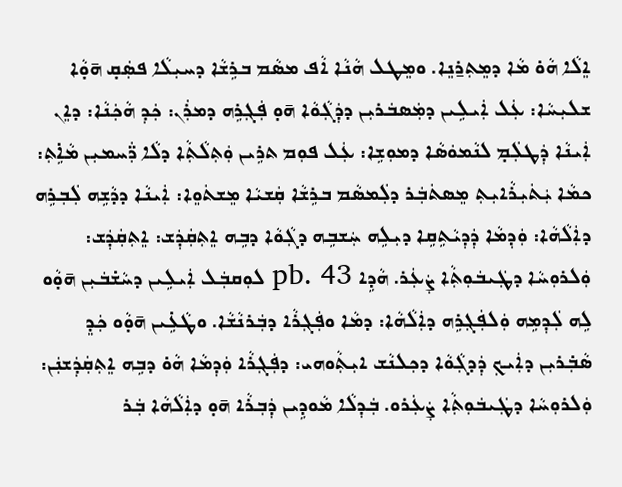ܐܸܠܵܐ ܗܵܘ̇ ܡܵܐ ܕܡܸܬܼܪ̱ܢܸܐ. ܘܡܸܛܠ ܗܵܢܵܐ ܐܵܦ ܡܤܵܡ ܒܪܹܫܵܐ ܕܚܝܼܠܵܐ ܦܤܲܩ̣ ܗ̄ܘ̣ܵܐ ܫܠܝܼܚܵܐ: ܥܲܠ ܐܲܝܠܹܝܢ ܕܡܲܤܒܿܪܝܼܢ ܕܕܲܓܼܵܘܵܐ ܗ̄ܘ̣ ܦܲܓܼܪܹܗ ܕܡܪܲܢ: ܟܲܕܼ ܗܵܟܲܢܵܐ: ܕܐܸܢ ܐܲܝܢܵܐ ܕܲܛܠܲܡ̣ ܠܢܵܡܘܿܤܵܐ ܕܡܘܼܫܹܐ: ܥܲܠ ܦܘܼܡ ܬܪܹܝܢ ܘܲܬܼܠܵܬܼܵܐ ܕܠܵܐ ܪ̈ܲܚܡܝܼܢ ܡܵܐܹ̇ܬܼ: ܟܡܵܐ ܝܲܬܿܝܼܪܵܐܝܼܬܼ ܡܸܤܬܿܒܲܪ ܕܠܲܡܤܵܡ ܒܪܹܫܵܐ ܩܲܫܝܵܐ ܡܸܫܬܿܘܸܐ: ܐܲܝܢܵܐ ܕܕܵܫܹܗ ܠܲܒܼܪܹܗ ܕܐܲܠܵܗܵܐ: ܘܲܕܼܡܵܐ ܕܲܕܼܝܵܬܹܩܹܐ ܕܝܼܠܹܗ ܚܲܫܒܹܗ ܕܓܼܵܘܵܐ ܕܒܹܗ ܐܸܬܼܩܲܕܲܫ: ܐܸܬܼܩܲܕܲܫ: ܘܲܠܪܘܼܚܵܐ ܕܛܲܝܒܿܘܼܬܼܵܐ ܨܲܥܲܪ. ܗܵܕܹܐ pb. 43 ܠܘܼܩܒܲܠ ܐܲܝܠܹܝܢ ܕܚܵܫ̇ܒܿܝܼܢ ܗ̄ܘ̣ܵܘ ܠܹܗ ܠܲܕܼܡܹܗ ܘܲܠܦܲܓܼܪܹܗ ܕܐܲܠܵܗܵܐ: ܕܡܵܐ ܘܦܲܓܼܪܵܐ ܕܒܲܪܢܵܫܵܐ. ܘܛܵܥܹ̇ܝܢ ܗ̄ܘ̣ܵܘ ܟܲܕܸ ܤܵܒܼ̇ܪܝܼܢ ܕܐܲܝܟܼ ܕܲܕܓܼܵܘܵܐ ܕܟܼܠܢܵܫ ܐܝܼܬܼܵܘܗܝ: ܕܦܲܓܼܪܵܐ ܘܲܕܼܡܵܐ ܗܵܘ̇ ܕܒܹܗ ܐܸܬܼܩܲܕܲܫܢܲܢ: ܘܲܠܪܘܼܚܵܐ ܕܛܲܝܒܿܘܼܬܼܵܐ ܨܲܥܲܪܘ. ܒܲܕܼܠܵܐ ܡܵܘܕܹܝܢ ܕܲܒܼܪܵܐ ܗ̄ܘ̣ ܕܐܲܠܵܗܵܐ ܒܲܪ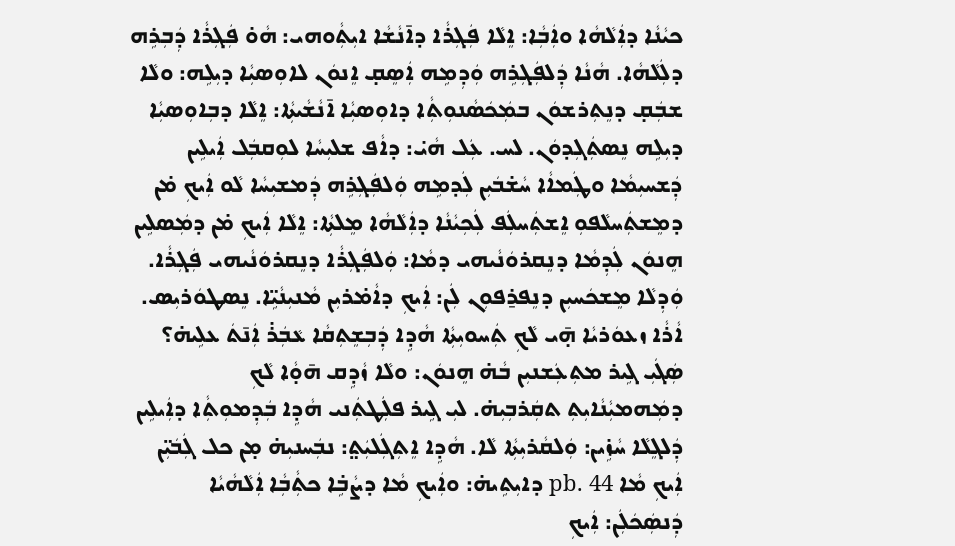ܟܝܵܢܵܐ ܕܐܲܠܵܗܵܐ ܘܐܲܒܼܵܐ: ܐܸܠܵܐ ܦܲܓܼܪܵܐ ܕܐ̄ܢܵܫܵܐ ܐܝܼܬܼܵܘܗܝ: ܗܵܘ̇ ܦܲܓܼܪܵܐ ܕܲܒܼܪܹܗ ܕܠܲܠܵܗܵܐ. ܗܵܢܵܐ ܕܲܠܦܲܓܼܪܹܗ ܘܲܕܼܡܹܗ ܐܲܤܸܩ̣ ܐܸܢܘܿܢ ܠܐܘܼܤܝܼܵܐ ܕܝܼܠܹܗ: ܘܠܵܐ ܫܒܲܩ̣ ܕܢܸܬܼܪܫܘܿܢ ܒܡܲܟܿܤܵܢܘܼܬܼܵܐ ܕܐܘܼܤܝܼܵܐ ܐ̄ܢܵܫܵܝܬܼܵܐ: ܐܸܠܵܐ ܕܒܼܐܘܼܤܝܼܵܐ ܕܝܼܠܹܗ ܢܸܤܬܲܓܼܕܘܿܢ. ܠܚ. ܥܲܠ ܗܵܝ̇: ܕܐܵܦ ܫܠܝܼܚܵܐ ܠܘܼܩܒܲܠ ܐܲܝܠܹܝܢ ܕܲܫܚܝܼܡܵܐ ܘܛܲܡܐܵܐ ܚܵܫ̇ܒܿܝܼܢ ܠܲܕܡܹܗ ܘܲܠܦܲܓܼܪܹܗ ܕܲܡܫܝܼܚܵܐ ܠܵܘ ܐܲܝܟܼ ܡ̇ܢ ܕܡܸܫܬܲܚܠܵܦܘܼ ܐܸܫܬܲܚܠܲܦ ܠܲܟܼܝܵܢܵܐ ܕܐܲܠܵܗܵܐ ܡܸܠܬܼܵܐ: ܐܸܠܵܐ ܐܲܝܟܼ ܡ̇ܢ ܕܡܲܤܠܹܝܢ ܗܸܢܘܿܢ ܠܲܕܼܡܵܐ ܕܢܸܩܪܘܿܢܵܝܗܝ ܕܡܵܐ: ܘܲܠܦܲܓܼܪܵܐ ܕܢܸܩܪܘܿܢܵܝܗܝ ܦܲܓܼܪܵܐ. ܘܲܕܼܠܵܐ ܡܸܫܟܿܚܝܼܢ ܕܢܸܦܪ̱ܦܘܼܢ ܠܲܢ: ܐܲܝܟܼ ܕܐܵܡ̇ܪܝܼܢ ܡܵܢܝܼܢܵܝܹ̈ܐ. ܢܸܤܛܘܿܪܝܼܣ. ܐܵܪܵܐ ܙܥܘܿܪܝܵܐ ܗ̣̄ܝ ܠܵܟܼ ܬܲܚܘܝܼܬܼܵܐ ܗܵܕܹܐ ܕܲܒܼܫܸܬܼܩܵܐ ܥܵܒܲܪ̇ ܐܲܢ̄ܬܿ ܥܠܹܝܗ̇؟ ܤܲܓܿܝܼ ܓܹܝܪ ܡܬܼܥܲܫܢܝܼܢ ܒܵܗ̇ ܗܸܢܘܿܢ: ܘܠܵܐ ܙܵܕܹܩ ܗ̄ܘ̣ܵܐ ܠܵܟܼ ܕܡܲܗܡܝܼܵܢܵܐܝܼܬܼ ܬܩܲܪܒܼܝܼܗ̇. ܠܝܼ ܓܹܝܪ ܦܠܲܛܬܲܢܝ ܗܵܕܹܐ ܒܲܕܼܡܘܼܬܼܵܐ ܕܐܲܝܠܹܝܢ ܕܲܠܓܸܠܵܐ ܚܵܙܹ̇ܝܢ: ܘܲܠܩܵܪܝܼܬܼܵܐ ܠܵܐ. ܗܵܕܹܐ ܐܸܬܼܓܲܠܝܲܬ̤: ܢܒܲܚܢܝܼܗ̇ ܡ̣ܢ ܟܠ ܓܲܒܿܝܼ̈ܢ ܐܲܝܟܼ ܡܵܐ pb. 44 ܕܐܝܼܬܹܝܗ̇: ܘܐܲܝܟܼ ܡܵܐ ܕܨܵܒܹ̇ܐ ܟܬܼܵܒܼܵܐ ܐܲܠܵܗܵܝܵܐ ܕܲܢܤܲܟܿܠܲܢ: ܐܲܝܟܼ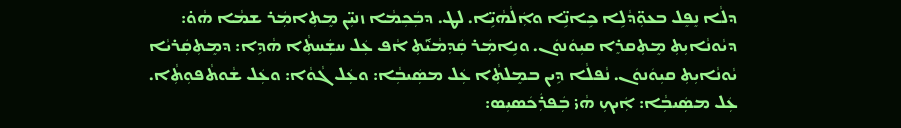ܕܠܵܐ ܢܸܦܸܠ ܒܥܘܼ̈ܕܵܠܹܐ ܟܹܐܢܹ̈ܐ ܘܐܲܠܵܗܵܝܹ̈ܐ. ܠܛ. ܕܒܲܟܼܡܵܐ ܙܢܝܼ̈ܢ ܡܸܬܼܐܡܲܪ ܫܡܵܐ ܗܵܘ̇: ܕܝܵܘܢܵܐܝܼܬܼ ܡܸܬܼܩܪܸܐ ܩܝܼܘܿܢܘܿܢ. ܘܢܹܐܡܲܪ ܩܲܕܼܡܵܝܑܬܼ ܐܵܦ ܥܲܠ ܚܫܲܚܬܼܵܐ ܗܵܕܹܐ: ܕܡܸܬܼܩܲܪܝܵܐ ܝܵܘܢܵܐܝܼܬܼ ܩܝܼܘܿܢܘܿܢ. ܢܵܦܠܵܐ ܕܹܝܢ ܒܡܸܠܬܼܵܐ ܥܲܠ ܡܤܲܝܒܼܵܐ: ܘܥܲܠ ܓܵܘܵܐ: ܘܥܲܠ ܫܵܘܬܵܦܘܼܬܼܵܐ. ܥܲܠ ܡܤܲܝܒܼܵܐ: ܐܲܝܟܼ ܗܵܝ̇ ܒܲܦܪܲܟܿܤܝܼܣ: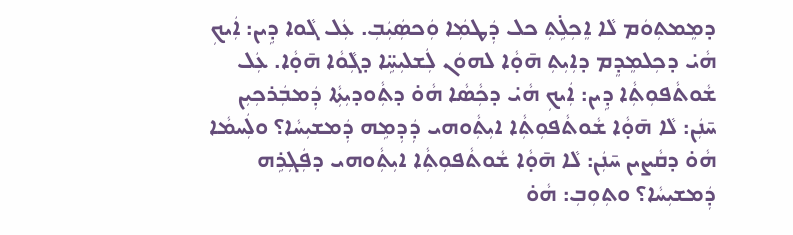ܕܡܸܡܬܼܘܿܡ ܠܵܐ ܐܸܟܼܠܹ̇ܬܼ ܟܠ ܕܲܛܡܲܐ ܘܲܟܤܲܝܲܒܼ. ܥܲܠ ܓܵܘܐ ܕܹܝܢ: ܐܲܝܟܼ ܗܵܝ̇ ܕܟܼܠܡܸܕܸܡ ܕܐܼܝܼܬܼ ܗ̄ܘ̣ܵܐ ܠܗܘܿܢ ܠܲܫܠܝܼܚܹ̈ܐ ܕܓܼܵܘܵܐ ܗ̄ܘ̣ܵܐ. ܥܲܠ ܫܵܘܬܵܦܘܼܬܼܵܐ ܕܹܝܢ: ܐܲܝܟܼ ܗܵܝ̇ ܕܟܼܵܤܵܐ ܗܵܘ̇ ܕܬܼܵܘܕܝܼܬܼܵܐ ܕܲܡܒܲܪܟܼܝܼܢ ܚ̄ܢܲܢ: ܠܵܐ ܗ̄ܘ̣ܵܐ ܫܵܘܬܵܦܘܼܬܼܵܐ ܐܝܼܬܼܵܘܗܝ ܕܲܕܼܡܹܗ ܕܲܡܫܝܼܚܵܐ؟ ܘܠܲܚܡܵܐ ܗܵܘ̇ ܕܩܵܨܝܢ ܚ̄ܢܲܢ: ܠܵܐ ܗ̄ܘ̣ܵܐ ܫܵܘܬܵܦܘܼܬܼܵܐ ܐܝܼܬܼܵܘܗܝ ܕܦܲܓܼܪܹܗ ܕܲܡܫܝܼܚܵܐ؟ ܘܬܼܘܼܒܼ: ܗܵܘ̇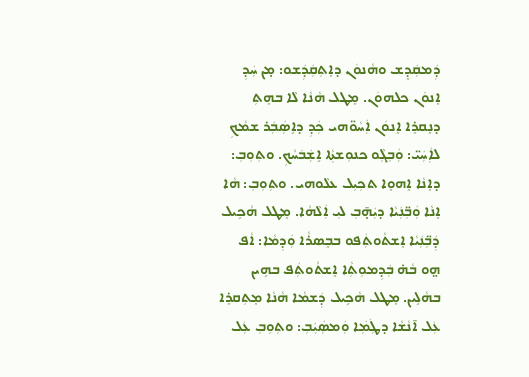ܕܲܡܩܲܕܸܫ ܘܗܵܢܘܿܢ ܕܐܸܬܼܩܲܕܲܫܘ: ܡ̣ܢ ܚܲܕܼ ܐܸܢܘܿܢ ܟܠܗܘܿܢ. ܡܸܛܠ ܗܵܢܵܐ ܠܵܐ ܒܗܸܬܼ ܕܢܸܩܪܸܐ ܐܸܢܘܿܢ ܐܲܚܵܘ̈ܗܝ ܟܲܕܼ ܕܐܹܤܲܒܲܪ ܫܡܵܟܼ ܠܐܲܚܲܝ̈: ܘܲܒܼܓܼܵܘ ܟܢܘܼܫܬܼܵܐ ܐܹܫܲܒܿܚܵܟܼ. ܘܬܼܘܼܒܼ: ܕܐܸܢܵܐ ܐܸܗܘܸܐ ܬܟܼܝܼܠ ܥܠܵܘܗܝ. ܘܬܼܘܼܒܼ: ܗܵܐ ܐܸܢܵܐ ܘܲܒܼ̈ܢܲܝܵܐ ܕܝܲܗ̣̄ܒܼ ܠܝܼ ܐܲܠܵܗܵܐ. ܡܸܛܠ ܗܵܟܹܝܠ ܕܲܒܼ̈ܢܲܝܵܐ ܐܸܫܬܵܘܬܲܦܘ ܒܒܸܤܪܵܐ ܘܲܕܼܡܵܐ: ܐܵܦ ܗ̤ܘ ܒܵܗ̇ ܒܲܕܼܡܘܼܬܼܵܐ ܐܸܫܬܵܘܬܲܦ ܒܗܹܝܢ ܒܗܵܠܹܝܢ. ܡܸܛܠ ܗܵܟܹܝܠ ܕܲܫܡܵܐ ܗܵܢܵܐ ܡܸܬܼܩܪܸܐ ܥܲܠ ܐ̄ܢܵܫܵܐ ܕܛܲܡܲܐ ܘܲܡܤܲܝܲܒܼ: ܘܬܼܘܼܒܼ ܥܲܠ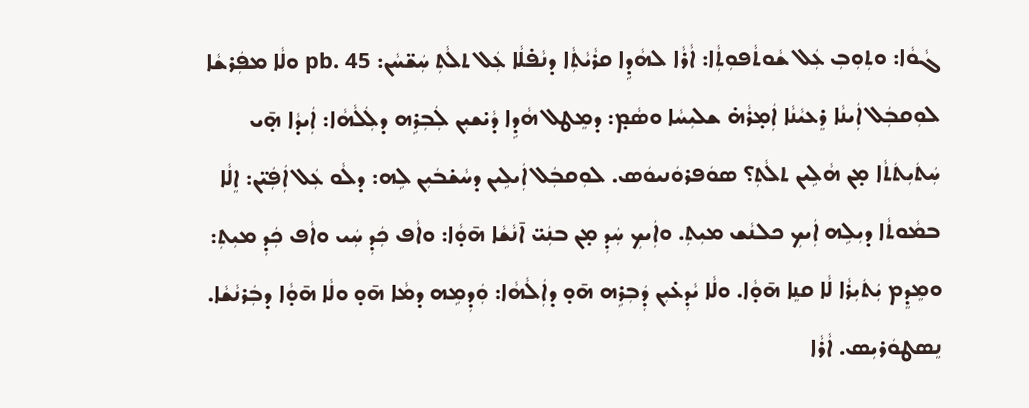ܓܵܘܵܐ: ܘܬܼܘܼܒܼ ܥܲܠ ܫܵܘܬܵܦܘܼܬܼܵܐ: ܐܵܪܵܐ ܠܗܵܕܹܐ ܩܪܵܝܵܬܼܵܐ ܕܢܵܦ̇ܠܵܐ ܥܲܠ ܬܠܵܬܼ ܚܲܫ̈ܚܵܢ: pb. 45 ܘܠܵܐ ܡܦܲܪܫܵܐ ܠܘܼܩܒܲܠ ܐܲܝܢܵܐ ܪܸܥܝܵܢܵܐ ܐܲܡ̣ܪܵܗ̇ ܫܠܝܼܚܵܐ ܘܤܵܡ̣: ܕܡܸܛܠ ܗܵܕܹܐ ܕܵܝ̇ܫܝܼܢ ܠܲܒܼܪܹܗ ܕܠܲܠܵܗܵܐ: ܐܲܝܕܵܐ ܗ̣̄ܝ ܚܲܬܿܝܼܬܿܬܵܐ ܡ̣ܢ ܗܵܠܹܝܢ ܬܠܵܬܼ؟ ܤܘܿܦܪܘܿܢܝܘܿܣ. ܠܘܼܩܒܲܠ ܐܲܝܠܹܝܢ ܕܚܵܫ̇ܒܿܝܼܢ ܠܹܗ: ܕܠܵܘ ܥܲܠ ܐܲܦܲܝ̈ܢ: ܐܸܠܵܐ ܒܡܵܘܬܵܐ ܕܝܼܠܹܗ ܐܲܝܟܼ ܟܠܢܵܫ ܡܝܼܬܼ. ܘܐܲܝܟܼ ܚܲܕܼ ܡ̣ܢ ܒܢܲܝ̈ ܐ̄ܢܵܫܵܐ ܗ̄ܘ̣ܵܐ: ܘܐܵܦ ܟܲܕܼ ܚܲܝ ܘܐܵܦ ܟܲܕܼ ܡܝܼܬܼ: ܘܡܸܕܸܡ ܝܲܬܿܝܼܪܵܐ ܠܵܐ ܩܢܸܐ ܗ̄ܘ̣ܵܐ. ܘܠܵܐ ܝܵܕܼܥ̇ܝܼܢ ܕܲܒܼܪܹܗ ܗ̄ܘ̣ ܕܐܲܠܵܗܵܐ: ܘܲܕܼܡܹܗ ܕܡܵܐ ܗ̄ܘ̣ ܘܠܵܐ ܗ̄ܘ̣ܵܐ ܕܒܲܪܢܵܫܵܐ. ܢܸܤܛܘܿܪܝܼܣ. ܐܵܪܵܐ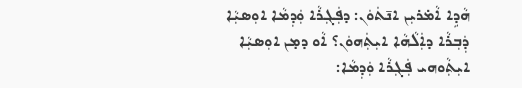ܗܵܕܹܐ ܐܵܡ̇ܪܝܼܢ ܐܢ̄ܬܿܘܿܢ: ܕܦܲܓܼܪܵܐ ܘܲܕܼܡܵܐ ܐܘܼܤܝܼܵܐ ܕܲܒܼܪܵܐ ܕܐܲܠܵܗܵܐ ܐܝܼܬܲܗܘܿܢ؟ ܐܵܘ ܕܡ̣ܢ ܐܘܼܤܝܼܵܐ ܐܝܼܬܼܵܘܗܝ ܦܲܓܼܪܵܐ ܘܲܕܼܡܵܐ: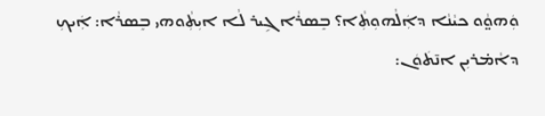ܘܲܗܘ̤ܵܘ ܟܝܵܢܵܐ ܕܐܲܠܵܗܘܼܬܼܵܐ؟ ܒܸܤܪܵܐ ܓܹܝܪ ܠܵܐ ܐܝܼܬܼܵܘܗܝ ܒܸܤܪܵܐ: ܐܲܝܟܼ ܕܐܵܡ̇ܪܝܼܢ ܐܢ̄ܬܿܘܿܢ: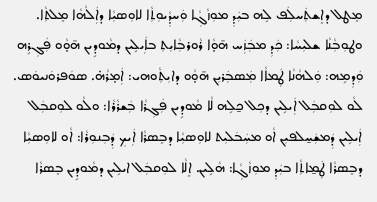ܡܸܛܠ ܕܐܸܫܬܲܚܠܲܦ ܠܹܗ ܒܝܲܕܼ ܡܘܼܙܵܓܼܵܐ ܘܲܚܕܼܵܝܘܼܬܼܵܐ ܠܐܘܼܤܝܼܵܐ ܕܐܲܠܵܗܵܐ ܡܸܠܬܼܵܐ. ܘܛܘܼܒܼܵܢܵܐ ܫܠܝܼܚܵܐ: ܟܲܕܼ ܡܒܲܙܲܚ ܗ̄ܘ̣ܵܐ ܪܵܘܪܒܼܵܐܝܼܬܼ ܒܐܲܝܠܹܝܢ ܕܡܵܘܕܹܝܢ ܗ̄ܘ̣ܵܘ ܦܲܓܼܪܹܗ ܘܲܕܼܡܹܗ: ܘܲܠܗܵܢܵܐ ܛܲܡܐܵܐ ܡܲܤܒܲܪܝܼܢ ܗ̄ܘ̣ܵܘ ܕܐܝܼܬܼܵܘܗܝ: ܐܲܡ̣ܪܵܗ̇. ܤܘܿܦܪܘܿܢܝܘܿܣ. ܠܵܘ ܠܘܼܩܒܲܠ ܐܲܝܠܹܝܢ ܕܟܼܠ ܟ̱ܠܹܗ ܠܵܐ ܡܵܘܕܹܝܢ ܦܲܓܼܪܵܐ ܒܲܫܪܵܪܵܐ: ܘܠܵܘ ܠܘܼܩܒܲܠ ܐܲܝܠܹܝܢ ܕܲܡܫܲܚ̱ܠܦܝܼܢ ܐܵܘ ܡܚܲܒܿܠܝܼܬ ܠܐܘܼܤܝܼܵܐ ܕܒܸܤܪܵܐ ܐܲܝܟܼ ܕܲܒܼܢܘܼܪܵܐ: ܐܵܘ ܠܐܘܼܤܝܼܵܐ ܕܒܸܤܪܵܐ ܛܲܡ̱ܐܬܼܵܐ ܒܝܲܕܼ ܡܘܼܙܵܓܼܵܐ: ܗܵܠܹܝܢ. ܐܸܠܵܐ ܠܘܼܩܒܲܠ ܐܝܠܹܝܢ ܕܡܵܘܕܹܝܢ ܒܸܤܪܵܐ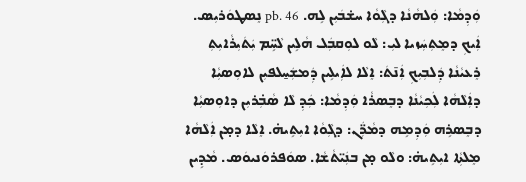ܘܲܕܼܡܵܐ: ܘܲܠܗܵܢܵܐ ܕܓܼܵܘܵܐ ܚܫ̇ܒܿܝܼܢ ܠܹܗ. pb. 46 ܢܸܤܛܘܿܪܝܼܣ. ܐܲܝܟܼ ܕܡܸܬܼܚܲܙܝܐ ܠܝܼ: ܠܵܘ ܠܘܼܩܒܲܠ ܗܵܠܹܝܢ ܠܵܚܹ̈ܡ ܝܲܬܿܝܼܪܵܐܝܼܬܼ ܪܸܥܝܵܢܵܐ ܕܲܠܒܼܝܼܟܼ ܐܲܢ̄ܬܿ: ܐܸܠܵܐ ܠܐܲܝܠܹܝܢ ܕܲܡܫܲܚ̱ܠܦܝܼܢ ܠܐܘܼܤܝܼܵܐ ܕܐܲܠܵܗܵܐ ܠܲܟܼܝܵܢܵܐ ܕܒܸܤܪܵܐ ܘܲܕܼܡܵܐ: ܟܲܕܼ ܠܵܐ ܤܵܒܼ̇ܪܝܼܢ ܕܐܘܼܤܝܼܵܐ ܕܒܸܤܪܹܗ ܘܲܕܼܡܹܗ ܕܡܵܪ̈ܲܢ: ܕܓܼܵܘܵܐ ܐܝܼܬܹܝܗ̇. ܐܸܠܵܐ ܕܡ̣ܢ ܐܲܠܵܗܵܐ ܡܸܠܬܼܵܐ ܐܝܼܬܹܝܗ̇: ܘܠܵܘ ܡ̣ܢ ܒܢܲܝ̈ܬܵܫܵܐ. ܤܘܿܦܪܘܿܢܝܘܿܣ. ܡܵܕܹܝܢ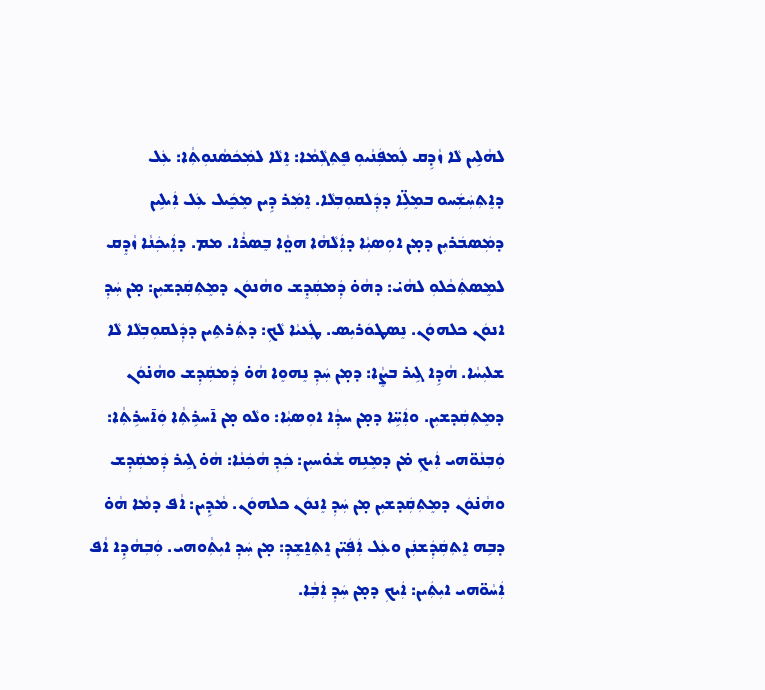ܠܗܵܠܹܝܢ ܠܵܐ ܙܵܕܹܩ ܠܲܡܦܲܢܵܝܘܼ ܦܸܬܼܓܼܵܡܵܐ: ܐܸܠܵܐ ܠܡܲܟܿܤܵܢܘܼܬܼܵܐ: ܥܲܠ ܕܐܸܬܼܚܲܫܲܚܘ ܒܡܸܠܹ̈ܐ ܕܕܲܠܩܘܼܒܼܠܵܐ. ܐܸܡܲܪ ܕܹܝܢ ܡܸܟܸܿܝܠ ܥܲܠ ܐܲܝܠܹܝܢ ܕܡܲܤܒܿܪܝܼܢ ܕܡ̣ܢ ܐܘܼܤܝܼܵܐ ܕܐܲܠܵܗܵܐ ܗܘ̤ܵܐ ܒܸܤܪܵܐ. ܡܡ. ܕܐܲܝܟܲܢܵܐ ܙܵܕܸܩ ܠܡܸܤܬܲܟܵܠܘܼ ܠܗܵܝ̇: ܕܗܵܘ̇ ܕܲܡܩܲܕܸܫ ܘܗܵܢܘܿܢ ܕܡܸܬܼܩܲܕܫܝܼܢ: ܡ̣ܢ ܚܲܕܼ ܐܢܘܿܢ ܟܠܗܘܿܢ. ܢܸܤܛܘܿܪܝܼܣ. ܛܲܥܝܵܐ ܠܵܟܼ: ܕܬܲܪܬܹܝܢ ܕܕܲܠܩܘܼܒܼܠܵܐ ܠܵܐ ܫܠܝܼܚܵܐ. ܗܵܕܹܐ ܓܹܝܪ ܒܨܸܵܐ: ܕܡ̣ܢ ܚܲܕܼ ܢܸܗܘܸܐ ܗܵܘ̇ ܕܲܡܩܲܕܼܫ ܘܗܵܢ̇ܘܿܢ ܕܡܸܬܼܩܲܕܫܝܼܢ. ܘܐܲܚܹ̈ܐ ܕܡ̣ܢ ܚܕܼܵܐ ܐܘܼܤܝܼܵܐ: ܘܠܵܘ ܡ̣ܢ ܐ̄ܚܪܹܬܼܵܐ ܘܲܐ̄ܚܪܹܬܼܵܐ: ܘܲܒܼܢܵܘ̈ܗܝ ܐܲܝܟܼ ܡ̇ܢ ܕܡܸܢܹܗ ܫܵܘ̇ܚܝܼܢ: ܟܲܕܼ ܗܵܟܲܢܵܐ: ܗܵܘ̇ ܓܹܝܪ ܕܲܡܩܲܕܼܫ ܘܗܵܢ̇ܘܿܢ ܕܡܸܬܼܩܲܕܫܝܼܢ ܡ̣ܢ ܚܲܕܼ ܐܸܢܘܿܢ ܟܠܗܘܿܢ. ܡܵܕܹܝܢ: ܐܵܦ ܕܡܵܐ ܗܵܘ̇ ܕܒܹܗ ܐܸܬܼܩܲܕܲܫܢܲܢ ܘܥܲܠ ܐܲܦܲܝ̈ܢ ܐܸܬܼܐ̱ܫܸܕܼ: ܡ̣ܢ ܚܲܕܼ ܐܝܼܬܼܵܘܗܝ. ܘܲܒܼܗܵܕܹܐ ܐܵܦ ܐܲܚܵܘ̈ܗܝ ܐܝܼܬܲܝܢ: ܐܲܝܟܼ ܕܡ̣ܢ ܚܲܕܼ ܐܲܒܼܵܐ.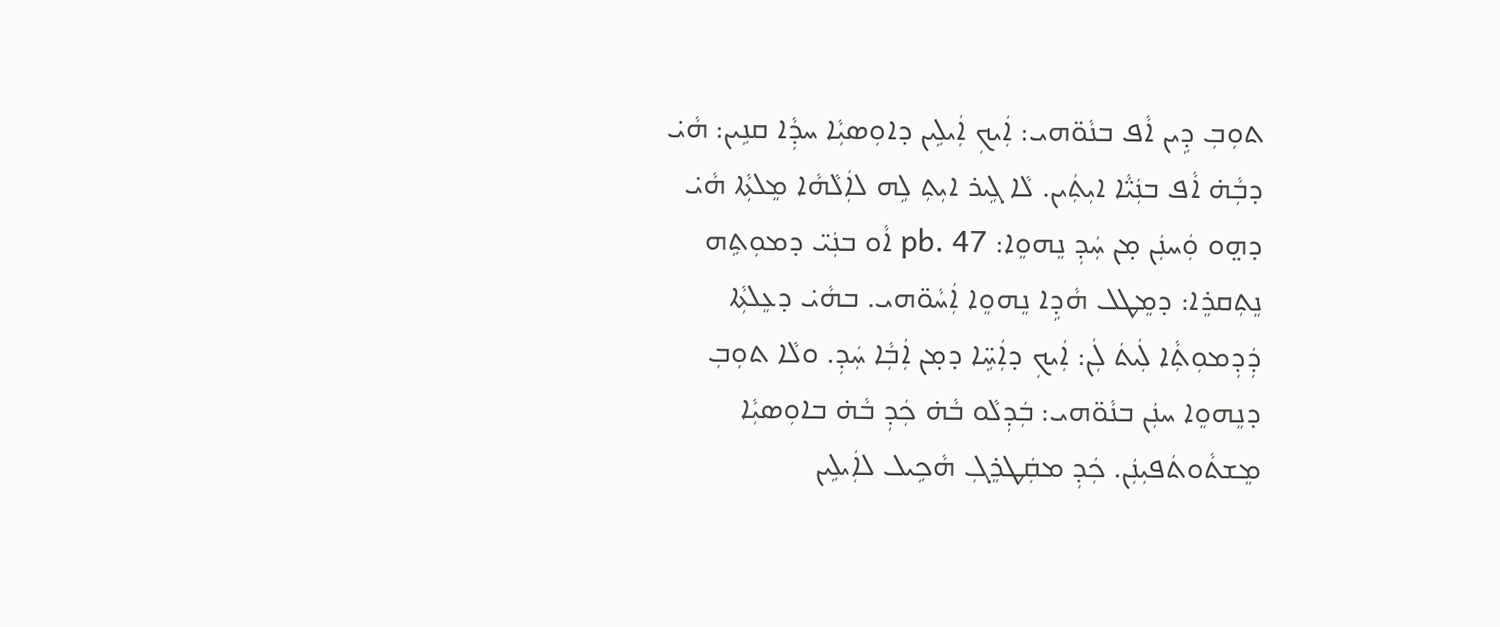ܬܘܼܒܼ ܕܹܝܢ ܐܵܦ ܒܢܵܘ̈ܗܝ: ܐܲܝܟܼ ܐܲܝܠܹܝܢ ܕܐܘܼܤܝܼܵܐ ܚܕܼܵܐ ܩܢܹܝܢ: ܗܵܝ̇ ܕܒܼܵܗ̇ ܐܵܦ ܒܢܲܝ̈ܵܐ ܐܝܼܬܲܝܢ. ܠܵܐ ܓܹܝܪ ܐܝܼܬܼ ܠܹܗ ܠܐܲܠܵܗܵܐ ܡܸܠܬܼܵܐ ܗܵܝ̇ ܕܗ̤ܘ ܘܲܚܢܲܢ ܡ̣ܢ ܚܲܕܼ ܢܸܗܘܸܐ: pb. 47 ܐܵܘ ܒܢܲܝ̈ ܕܡܘܼܬܹܗ ܢܸܬܼܩܪܸܐ: ܕܡܸܛܠ ܗܵܕܹܐ ܢܸܗܘܸܐ ܐܲܚܵܘ̈ܗܝ. ܒܗܵܝ̇ ܕܥܸܠܬܼܵܐ ܕܲܕܼܡܘܼܬܼܵܐ ܠܲܝܬܿ ܠܲܢ: ܐܲܝܟܼ ܕܐܲܚܹ̈ܐ ܕܡ̣ܢ ܐܲܒܼܵܐ ܚܲܕܼ. ܘܠܵܐ ܬܘܼܒܼ ܕܢܸܗܘܸܐ ܚܢܲܢ ܒܢܵܘ̈ܗܝ: ܒܲܕܼܠܵܘ ܒܵܗ̇ ܟܲܕܼ ܒܵܗ̇ ܒܐܘܼܤܝܼܵܐ ܡܸܫܬܵܘܬܿܦܝܼܢܲܢ. ܟܲܕܼ ܡܩܲܛܪܸܓܼ ܗܵܟܹܝܠ ܠܐܲܝܠܹܝܢ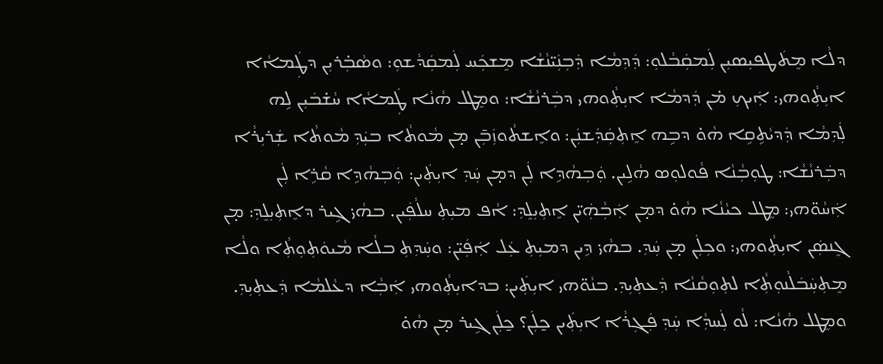ܕܠܵܐ ܡܸܬܿܛܦܝܼܤܝܼܢ ܠܲܡܩܲܒܵܠܘܼ: ܕܲܕܼܡܵܐ ܕܲܒܼܢܲܝ̈ܢܵܫܵܐ ܡܸܫܟܲܚ ܠܲܡܩܲܕܵܫܘܼ: ܘܤܵܒܼ̇ܪܝܼܢ ܕܛܲܡܐܵܐ ܐܝܼܬܼܵܘܗܝ: ܐܲܝܟܼ ܡ̇ܢ ܕܲܕܡܵܐ ܐܝܼܬܼܵܘܗܝ ܕܒܲܪܢܵܫܵܐ: ܘܡܸܛܠ ܗܵܢܵܐ ܛܲܡܐܵܐ ܚܵܫ̇ܒܿܝܼܢ ܠܹܗ ܠܲܕܼܡܵܐ ܕܲܕܝܵܬܹܩܹܐ ܗܵܘ̇ ܕܒܹܗ ܐܸܬܼܩܲܕܲܫܢܲܢ: ܘܐܸܫܬܵܘܙܲܒܼ̄ܢ ܡ̣ܢ ܡܵܘܬܵܐ ܒܝܲܕܼ ܡܵܘܬܵܐ ܫܲܪܝܼܪܵܐ ܕܒܲܪܢܵܫܵܐ: ܛܘܼܒܼܵܢܵܐ ܦܵܘܠܘܼܣ ܗܵܠܹܝܢ. ܘܲܒܼܗܵܕܹܐ ܠܲܢ ܕܡ̣ܢ ܚܲܕܼ ܐܝܼܬܲܝܢ: ܘܲܒܼܗܵܕܹܐ ܩܵܪܹܐ ܠܲܢ ܐܲܚܵܘ̈ܗܝ: ܡܸܛܠ ܟܝܵܢܵܐ ܗܵܘ̇ ܕܡ̣ܢ ܐܲܒܼܵܗܲܝ̈ܢ ܐܸܬܼܝܼܠܸܕܼ: ܐܵܦ ܡܝܼܬܼ ܚܠܵܦܲܝܢ. ܒܗܵܝ̇ ܓܹܝܪ ܕܐܸܬܼܝܼܠܸܕܼ: ܡ̣ܢ ܓܸܢܤܲܢ ܐܝܼܬܼܵܘܗܝ: ܘܟܼܠܲܢ ܡ̣ܢ ܚܲܕܼ. ܒܗܵܝ̇ ܕܹܝܢ ܕܡܝܼܬܼ ܥܲܠ ܐܲܦܲܝ̈ܢ: ܘܚܲܕܼܬܼ ܒܠܵܐ ܡܵܝܘܿܬܼܘܼܬܼܵܐ ܘܠܵܐ ܡܸܬܼܚܲܒܿܠܵܢܘܼܬܼܵܐ ܠܬܼܘܼܩܵܢܵܐ ܕܲܥܬܼܝܼܕܼ. ܒܢܵܘ̈ܗܝ ܐܝܼܬܲܝܢ: ܒܕܐܝܼܬܼܵܘܗܝ ܐܲܒܼܵܐ ܕܥܵܠܡܵܐ ܕܲܥܬܼܝܼܕܼ. ܘܡܸܛܠ ܗܵܢܵܐ: ܠܵܘ ܠܲܚܕܼܵܐ ܚܲܕܼ ܦܲܓܼܪܵܐ ܐܝܼܬܲܝܢ ܟ̱ܠܲܢ؟ ܟ̱ܠܲܢ ܓܹܝܪ ܡ̣ܢ ܗܵܘ̇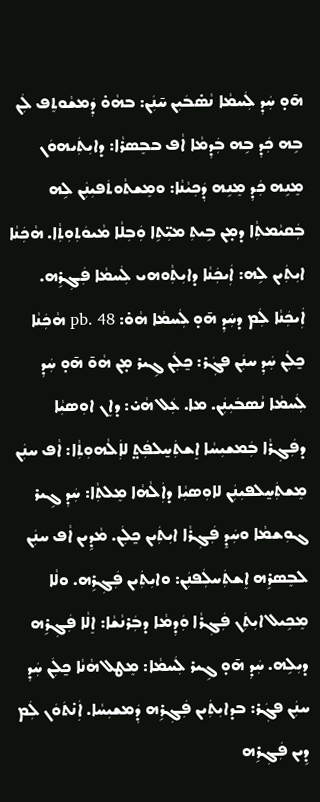ܗ̄ܘ̣ ܚܲܕܼ ܠܲܚܡܵܐ ܢܵܤ̇ܒܿܝܼܢ ܚ̄ܢܲܢ: ܒܗܵܘ̇ ܕܲܡܫܵܘܬܸܦ ܠܲܢ ܒܹܗ ܟܲܕܼ ܒܹܗ ܒܲܕܼܡܵܐ ܐܵܦ ܒܒܸܤܪܵܐ: ܕܐܝܼܬܲܝܗܘܿܢ ܡܸܢܹܗ ܟܲܕܼ ܡܸܢܹܗ ܕܲܟܼܝܵܢܵܐ: ܘܡܸܫܬܵܘܬܿܦܝܼܢܲܢ ܠܹܗ ܒܲܩܝܵܡܬܼܵܐ ܕܡ̣ܢ ܒܹܝܬܼ ܡܝܼ̈ܬܹܐ ܘܲܒܼܠܵܐ ܡܵܝܘܿܬܼܘܼܬܼܵܐ. ܗܵܟܲܢܵܐ ܐܝܼܬܲܝܢ ܠܹܗ: ܐܲܝܟܲܢܵܐ ܕܐܝܼܬܼܵܘܗܝ ܠܲܚܡܵܐ ܦܲܓܼܪܹܗ. ܐܲܝܟܲܢܵܐ ܠܲܡ ܕܚܲܕܼ ܗ̄ܘ̣ ܠܲܚܡܵܐ ܗܵܘ̇: pb. 48 ܗܵܟܲܢܵܐ ܟ̱ܠܲܢ ܚܲܕܼ ܚܢܲܢ ܦܓܲܪ: ܟ̱ܠܲܢ ܓܹܝܪ ܡ̣ܢ ܗܵܘ̄ ܗ̄ܘ̣ ܚܲܕܼ ܠܲܚܡܵܐ ܢܵܤܒܿܝܼܢܲܢ. ܡܐ. ܥܲܠ ܗܵܝ̇: ܕܐܸܢ ܐܘܼܤܝܼܵܐ ܕܦܲܓܼܪܵܐ ܒܲܡܫܝܼܚܵܐ ܐܸܫܬܲܚ̱ܠܦܲܬ̤ ܠܐܲܠܵܗܘܼܬܼܵܐ: ܐܵܦ ܚܢܲܢ ܡܸܫܬܲܚ̱ܠܦܝܼܢܲܢ ܠܐܘܼܤܝܼܵܐ ܕܐܲܠܵܗܵܐ ܡܸܠܬܼܵܐ: ܚܲܕܼ ܓܹܝܪ ܓܘܼܫܡܵܐ ܘܚܲܕܸ ܦܲܓܼܪܵܐ ܐܝܼܬܲܝܢ ܟ̱ܠܲܢ. ܡܵܕܹܝܢ ܐܵܦ ܚܢܲܢ ܠܒܸܤܪܹܗ ܐܸܫܬܲܚܠܲܦܢܲܢ: ܘܐܝܼܬܲܝܢ ܦܲܓܼܪܹܗ. ܘܠܵܐ ܡܸܟܹܝܠ ܐܝܼܬܲܢ ܦܲܓܼܪܵܐ ܘܲܕܼܡܵܐ ܕܒܲܪܢܵܫܵܐ: ܐܸܠܵܐ ܦܲܓܼܪܹܗ ܕܝܼܠܹܗ. ܚܲܕܼ ܗ̄ܘ̣ ܓܹܝܪ ܠܲܚܡܵܐ: ܡܸܛܠ ܗܵܢܵܐ ܟ̱ܠܲܢ ܚܲܕܼ ܚܢܲܢ ܦܓܲܪ: ܒܕܐܝܼܬܲܝܢ ܦܲܓܼܪܹܗ ܕܲܡܫܝܼܚܵܐ. ܐܲܢ̇ܬܿܘܿܢ ܠܲܡ ܕܹܝܢ ܦܲܓܼܪܹܗ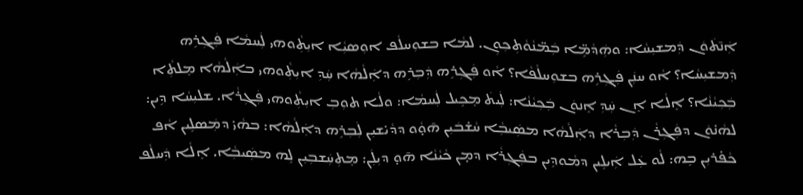ܐܲܢ̄ܬܿܘܿܢ ܕܲܡܫܝܼܚܵܐ: ܘܗܲܕܵܡܹ̈ܐ ܒܲܡ̈ܢܵܘܵܬܼܟܼܘܼܢ. ܠܡܵܐ ܒܫܘܼܚܠܵܦ ܐܘܼܤܝܼܵܐ ܐܝܼܬܼܵܘܗܝ ܠܲܚܡܵܐ ܦܲܓܼܪܹܗ ܕܲܡܫܝܼܚܵܐ؟ ܐܵܘ ܚܢܲܢ ܦܲܓܼܪܹܗ ܒܫܘܼܚܠܵܦܵܐ؟ ܐܵܘ ܦܲܓܼܪܹܗ ܕܲܒܼܪܹܗ ܕܐܲܠܵܗܵܐ ܚܲܕܼ ܐܝܼܬܼܵܘܗܝ ܒܐܲܠܵܗܵܐ ܡܸܠܬܼܵܐ ܒܲܟܼܝܵܢܵܐ؟ ܐܸܠܵܐ ܐܸܢ ܚܲܕܼ ܐܸܢܘܿܢ ܒܲܟܼܝܵܢܵܐ: ܠܲܝܬܿ ܡܸܟܹܝܠ ܠܲܚܡܵܐ: ܘܠܵܐ ܬܘܼܒܼ ܐܝܼܬܼܵܘܗܝ ܦܲܓܼܪܵܐ. ܫܠܝܼܚܵܐ ܕܹܝܢ: ܠܗܵܢ̇ܘܿܢ ܕܦܲܓܼܪܵܢ ܕܲܒܼܪܵܐ ܕܐܲܠܵܗܵܐ ܡܤܲܝܒܼܵܐ ܚܵܫ̇ܒܿܝܼܢ ܗ̄ܘ̣ܵܘ ܕܕܵܝ̇ܫܝܼܢ ܠܲܒܼܪܹܗ ܕܐܲܠܵܗܵܐ: ܒܗܵܝ̇ ܕܡܲܤܠܹܝܢ ܐܵܦ ܟܵܦ̇ܪܝܼܢ ܒܹܗ: ܠܵܘ ܥܲܠ ܐܲܝܠܹܝܢ ܕܡܵܘܕܹܝܢ ܒܦܲܓܼܪܵܐ ܕܡ̣ܢ ܟܵܝܵܢܵܐ ܗ̄ܘ̣ ܕܝܼܠܲܢ: ܡܸܬܼܚܲܫܒܼܝܼܢ ܠܹܗ ܡܤܲܝܒܼܵܐ. ܐܸܠܵܐ ܕܲܚܠܵܦ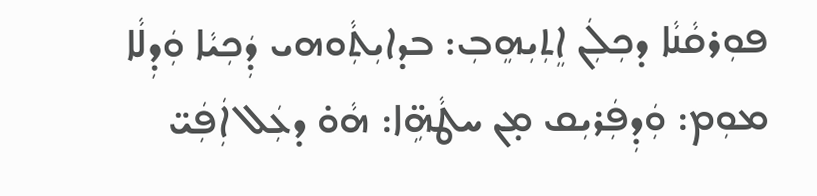ܦܘܼܪܩܵܢܵܐ ܕܟܼܠܲܢ ܐܸܬܼܝܼܗܸܒܼ: ܒܕܐܝܼܬܼܵܘܗܝ ܕܲܟܼܝܵܐ ܘܲܕܼܠܵܐ ܡܘܼܡ: ܘܲܕܼܦܲܪܝܼܩ ܡ̣ܢ ܚܛܵܗܹ̈ܐ: ܗܵܘ̇ ܕܥܲܠ ܐܲܦܲܝ̈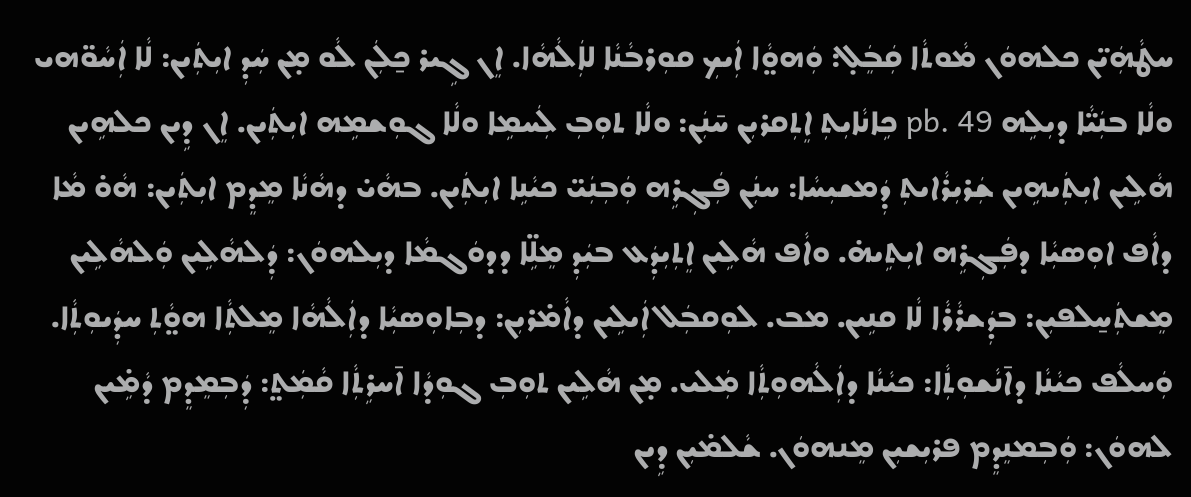ܚܛܵܗܲܝ̈ܢ ܟܠܗܘܿܢ ܡܵܘܬܵܐ ܩܲܒܸܿܠ̣: ܘܲܗܘ̤ܵܐ ܐܲܝܟܼ ܩܘܼܪܒܵܢܵܐ ܠܐܲܠܵܗܵܐ. ܐܸܢ ܓܹܝܪ ܟ̱ܠܲܢ ܠܵܘ ܡ̣ܢ ܚܲܕܼ ܐܝܼܬܲܝܢ: ܠܵܐ ܐܲܚܵܘ̈ܗܝ ܘܠܵܐ ܒܢܲܝ̈ܵܐ ܕܝܼܠܹܗ pb. 49 ܟܹܐܢܵܐܝܼܬܼ ܐܸܬܼܩܪܝܼܢ ܚ̄ܢܲܢ: ܘܠܵܐ ܬܘܼܒܼ ܠܲܚܡܹܐ ܘܠܵܐ ܓܘܼܫܡܹܗ ܐܝܼܬܲܝܢ. ܐܸܢ ܕܹܝܢ ܟܠܗܹܝܢ ܗܵܠܹܝܢ ܐܝܼܬܲܝܗܹܝܢ ܫܲܪܝܼܪܵܐܝܬܼ ܕܲܡܫܝܼܚܵܐ: ܚܢܲܢ ܦܲܓܼܪܹܗ ܘܲܒܼܢܲܝ̈ ܟܝܵܢܹܐ ܐܝܼܬܲܝܢ. ܒܗܵܝ̇ ܕܗܵܢܵܐ ܡܸܕܸܡ ܐܝܼܬܲܝܢ: ܗܵܘ̇ ܡܵܐ ܕܐܵܦ ܐܘܼܤܝܼܵܐ ܕܦܲܓܼܪܹܗ ܐܝܼܬܹܝܗ̇. ܘܐܵܦ ܗܵܠܹܝܢ ܐܸܬܼܝܼܕܲܥ ܒܝܲܕܼ ܡܸܠܹ̈ܐ ܕܕܘܿܓܡܵܐ ܕܝܼܠܗܘܿܢ: ܕܲܠܗܵܠܹܝܢ ܘܲܠܗܵܠܹܝܢ ܡܸܫܬܲܚ̱ܠܦܝܼܢ: ܒܕܲܫܪܵܪܵܐ ܠܵܐ ܩܢܹܝܢ. ܡܒ. ܠܘܼܩܒܲܠ ܐܲܝܠܹܝܢ ܕܐܵܡ̇ܪܝܼܢ: ܕܒܼܐܘܼܤܝܼܵܐ ܕܐܲܠܵܗܵܐ ܡܸܠܬܼܵܐ ܗܘ̤ܵܬܼ ܚܕܲܝܘܼܬܼܵܐ. ܘܲܚܠܵܦ ܟܝܵܢܵܐ ܕܐ̄ܢܵܫܘܼܬܼܵܐ: ܟܝܵܢܵܐ ܕܐܲܠܵܗܘܼܬܼܵܐ ܡܲܠܝ. ܡ̣ܢ ܗܵܠܹܝܢ ܬܘܼܒܼ ܓܘܼܕܵܐ ܐ̄ܚܪܹܬܼܵܐ ܩܵܡܲܬ̤: ܕܲܒܼܡܸܕܸܡ ܕܵܡܹ̇ܝܢ ܠܗܘܿܢ: ܘܲܒܼܡܢܸܕܸܡ ܦܪܝܼܫܝܼܢ ܡܸܢܗܘܿܢ. ܫܵܠܡ̇ܝܼܢ ܕܹܝܢ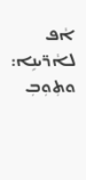ܐܵܦ ܠܐܵܪ̈ܝܢܹܐ: ܘܬܼܘܼܒܼ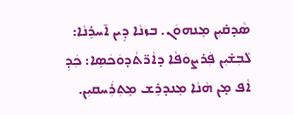ܤܵܕܩ̇ܝܼܢ ܡܸܢܗܘܿܢ. ܒܙܢܵܐ ܕܹܝܢ ܐ̄ܚܪܹܢܵܐ: ܠܵܒܼܫ̇ܝܼܢ ܦܲܪܨܘܿܦܵܐ ܕܐܵܪ̈ܬܵܕܘܿܟܿܤܹܐ: ܟܲܕܼ ܐܵܦ ܡ̣ܢ ܗܵܢܵܐ ܡܸܢܕܪܹܫ ܡܸܬܼܪܲܚܩܝܼܢ.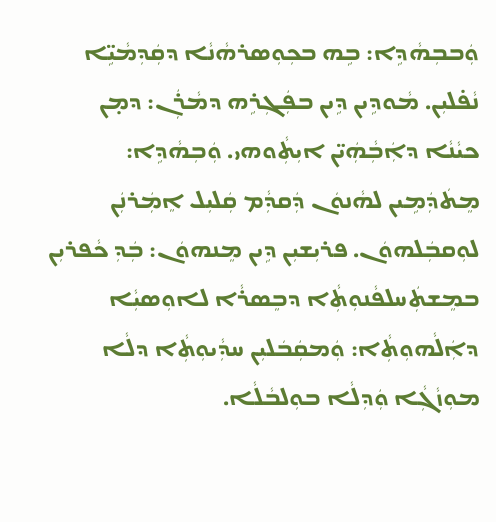ܘܲܒܒܼܗܵܕܹܐ: ܒܹܗ ܒܟܼܘܼܤܪܗܵܢܵܐ ܕܩܲܕܼܡܵܝܹ̈ܐ ܢܵܦ̇ܠܝܼܢ. ܡܵܘܕܹܝܢ ܕܹܝܢ ܒܦܲܓܼܪܹܗ ܕܡܵܪܲܢ: ܕܡ̣ܢ ܟܝܵܢܵܐ ܕܐܲܒܼܵܗܲܝ̈ܢ ܐܝܼܬܼܵܘܗܝ. ܘܲܒܼܗܵܕܹܐ: ܡܸܬܿܕܲܡܹܝܢ ܠܗܵܢܘܿܢ ܕܲܩܕܼܵܡ ܩܲܠܝܼܠ ܐܸܡܲܪܢܲܢ ܠܘܼܩܒܲܠܗܘܿܢ. ܦܪܝܼܫܝܼܢ ܕܹܝܢ ܡܸܢܗܘܿܢ: ܒܲܕܼ ܟܵܦܪܝܼܢ ܒܡܸܫܬܲܚܠܦܵܢܘܼܬܼܵܐ ܕܒܸܤܪܵܐ ܠܐܘܼܤܝܼܵܐ ܕܐܲܠܵܗܘܼܬܼܵܐ: ܘܲܡܩܲܒܿܠܝܼܢ ܚܕܼܵܝܘܼܬܼܵܐ ܕܠܵܐ ܡܘܼܙܵܓܼܵܐ ܘܲܕܼܠܵܐ ܒܘܼܠܒܵܠܵܐ.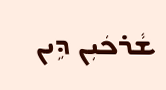ܫܵܪܟܿܝܼܢ ܕܹܝܢ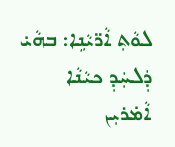ܠܘܵܬܼ ܐܵܪ̈ܝܵܢܹܐ: ܒܗܵܝ̇ ܕܲܠܚܲܕܼ ܟܝܵܢܵܐ ܐܵܡ̇ܪܝܼܢ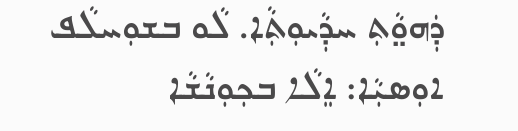ܕܲܗܘ̤ܵܬܼ ܚܕܼܵܝܘܼܬܼܵܐ. ܠܵܘ ܒܫܘܼܚܠܵܦ ܐܘܼܤܝܼܵܐ: ܐܸܠܵܐ ܒܟܼܘܼܢܵܫܵܐ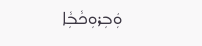ܘܲܒܼܪܘܼܟܵܒܼܵܐ